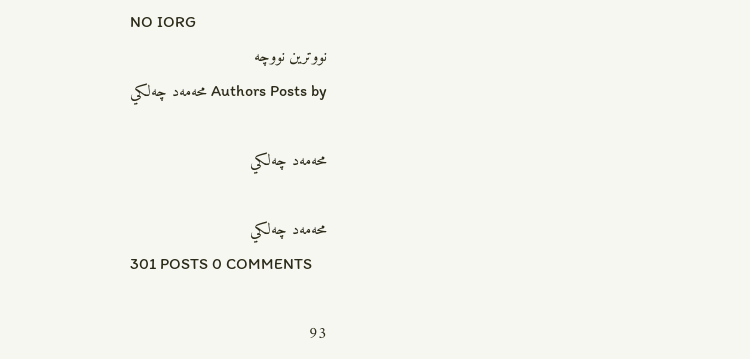NO IORG
نووترين نووچه
Authors Posts by محه‌مه‌د چه‌لكي

محه‌مه‌د چه‌لكي

محه‌مه‌د چه‌لكي
301 POSTS 0 COMMENTS

93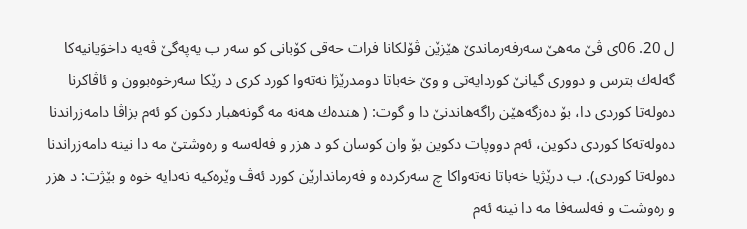ل 20. 06ی ڤێ مه‌هێ سه‌رفه‌رماندێ هێزێن ڤۆلكانا فرات حه‌قی كۆبانی كو سه‌ر ب یه‌په‌گێ ڤه‌یه‌ داخوَیانیه‌كا گه‌له‌ك بترس و دووری گیانێ كوردایه‌تی و وێ خه‌باتا دومدرێژا نه‌ته‌وا كورد كری د رێكا سه‌رخوه‌بوون و ئاڤاكرنا ده‌وله‌تا كوردی دا، بۆ ده‌زگه‌هێن راگه‌هاندنێ دا و گوت: ( هنده‌ك هه‌نه‌ مه‌ گونه‌هبار دكون كو ئه‌م بزاڤا دامه‌زراندنا ده‌وله‌ته‌كا كوردی دكوین، ئه‌م دووپات دكوین بۆ وان كوسان كو د هزر و فه‌له‌سه‌ و ره‌وشتێ مه‌ دا نینه‌ دامه‌زراندنا ده‌وله‌تا كوردی). ب درێژیا خه‌باتا نه‌ته‌واكا چ سه‌ركرده‌ و فه‌رماندارێن كورد ئه‌ڤ وێره‌كیه‌ نه‌دایه‌ خوه‌ و بێژت: د هزر و ره‌وشت و فه‌لسه‌فا مه‌ دا نینه‌ ئه‌م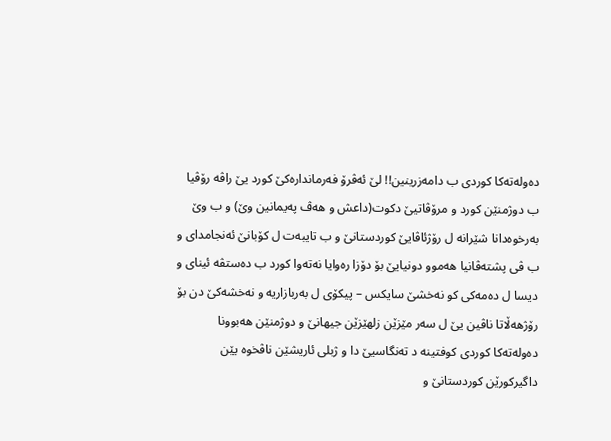ده‌وله‌ته‌كا كوردی ب دامه‌زرینین!! لێ ئه‌ڤرۆ فه‌رمانداره‌كێ كورد یێ راڤه‌ رۆڤیا ب دوژمنێن كورد و مرۆڤاتیێ دكوت(داعش و هه‌ڤ په‌یمانین وێ) و ب وێ به‌رخوه‌دانا شێرانه‌ ل رۆژئاڤایێ كوردستانێ و ب تایبه‌ت ل كۆبانێ ئه‌نجامدای و ب ڤی پشته‌ڤانیا هه‌موو دونیایێ بۆ دۆزا ره‌وایا نه‌ته‌وا كورد ب ده‌ستڤه‌ ئینای و دیسا ل ده‌مه‌كی كو نه‌خشێ سایكس – پیكۆی ل به‌ربازاریه‌ و نه‌خشه‌كێ دن بۆ رۆژهه‌ڵاتا ناڤین یێ ل سه‌ر مێزێن زلهێزێن جیهانێ و دوژمنێن هه‌بوونا ده‌وله‌ته‌كا كوردی كوفتینه‌ د ته‌نگاسیێ دا و ژبلی ئاریشێن ناڤخوه‌ یێن داگیركورێن كوردستانێ و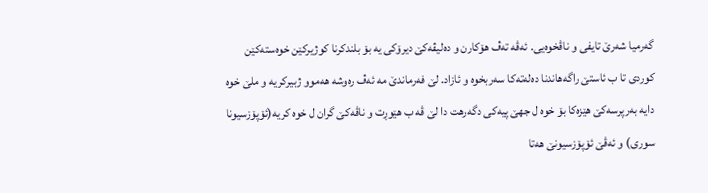گه‌رمیا شه‌رێ تایفی و ناڤخوه‌یی. ئه‌ڤه‌ ته‌ڤ هۆكارن و ده‌لیڤه‌كێ دیرۆكی یه‌ بۆ بلندكرنا كوژیركێن خوه‌سته‌كێن كوردی تا ب ئاستێ راگه‌هاندنا ده‌له‌ته‌كا سه‌ربخوه‌ و ئازاد. لێ فه‌رماندێ مه‌ ئه‌ڤ ره‌وشه‌ هه‌موو ژبیركریه‌ و ملێ خوه‌ دایه‌ به‌رپرسه‌كێ هێزه‌كا بۆ خوه‌ ل جهێ پیه‌كی دگه‌رهت دا لێ ڤه‌ ب هێوڕت و ناڤه‌كێ گران ل خوه‌ كریه‌(ئۆپۆزسیونا سوری) و ئه‌ڤێ ئۆپۆزسیونێ هه‌تا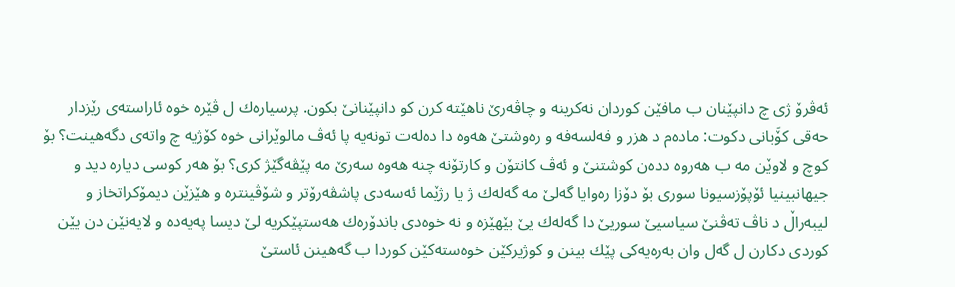ئه‌ڤرۆ ژی چ دانپێنان ب مافێن كوردان نه‌كرینه‌ و چاڤه‌رێ ناهێته‌ كرن كو دانپێنانێ بكون. پرسیاره‌ك ل ڤێره‌ خوه‌ ئاراسته‌ی رێزدار حه‌قی كۆَبانی دكوت: ماده‌م د هزر و فه‌لسه‌فه‌ و ره‌وشتێ هه‌وه‌ دا ده‌له‌ت تونه‌یه‌ پا ئه‌ڤ مالوێرانی خوه‌ كۆژیه‌ چ واته‌ی دگه‌هینت؟ بۆ كوچ و لاوێن مه‌ ب هه‌روه‌ دده‌ن كوشتنێ و ئه‌ڤ كانتۆن و كارتۆنه‌ چنه‌ هه‌وه‌ سه‌رێ مه‌ پێڤه‌گێژ كری؟ بۆ هه‌ر كوسی دیاره‌ دید و جیهانبینیا ئۆپۆزسیونا سوری بۆ دۆزا ره‌وایا گه‌لێ مه‌ گه‌له‌ك ژ یا رژێما ئه‌سه‌دی پاشڤه‌رۆتر و شۆڤینتره‌ و هێزێن دیمۆكراتخاز و لیبه‌راڵ د ناڤ ته‌ڤنێ سیاسیێ سوریێ دا گه‌له‌ك یێ بێهێزه‌ و نه‌ خوه‌دی باندۆره‌ك هه‌ستپێكریه‌ لێ دیسا په‌یه‌ده‌ و لایه‌نێن دن یێن كوردی دكارن ل گه‌ل وان به‌ره‌یه‌كی پێك بینن و كوژیركێن خوه‌سته‌كێن كوردا ب گه‌هینن ئاستێ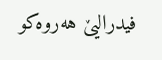فیدرالیێ هه‌روه‌كو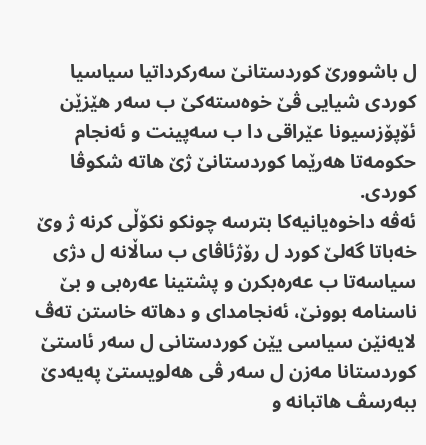ل باشوورێ كوردستانێ سه‌ركرداتیا سیاسیا كوردی شیایی ڤێ خوه‌سته‌كێ ب سه‌ر هێزێن ئۆپۆزسیونا عێراقی دا ب سه‌پینت و ئه‌نجام حكومه‌تا هه‌رێما كوردستانێ ژێ هاته‌ شكوڤا كوردی.
ئه‌ڤه‌ داخوه‌یانیه‌كا بترسه‌ چونكو نكۆڵی كرنه‌ ژ وێ خه‌باتا گه‌لێ كورد ل رۆژئاڤای ب ساڵانه‌ ل دژی سیاسه‌تا ب عه‌ره‌بكرن و پشتینا عه‌ره‌بی و بێ ناسنامه‌ بوونێ، ئه‌نجامدای و دهاته‌ خاستن ته‌ڤ لایه‌نێن سیاسی یێن كوردستانی ل سه‌ر ئاستێ كوردستانا مه‌زن ل سه‌ر ڤی هه‌لویستێ په‌یه‌دێ ببه‌رسڤ هاتبانه‌ و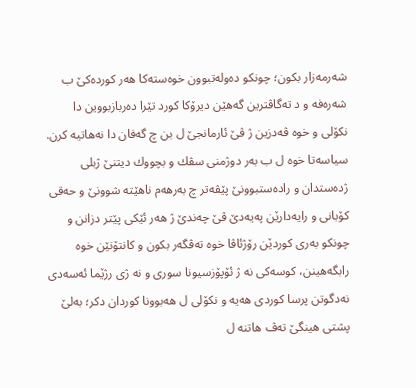شه‌رمه‌زار بكون؛ چونكو ده‌وله‌تبوون خوه‌سته‌كا هه‌ر كورده‌كێ ب شه‌ره‌فه‌ و د ته‌گاڤترین گه‌هێن دیرۆكا كورد تێرا ده‌ربازبووین دا نكۆلی و خوه‌ ڤه‌دزین ژ ڤێ ئارمانجێ ل بن چ گه‌فان دا نه‌هاتیه‌ كرن.
سیاسه‌تا خوه‌ ل ب به‌ر دوژمنی سڤك و بچووك دیتنێ ژبلی ژده‌ستدان و راده‌ستبوونێ پێڤه‌تر چ به‌رهه‌م ناهێته‌ شوونێ و حه‌قی كۆبانی و رایه‌دارێن په‌یه‌دێ ڤێ چه‌ندێ ژ هه‌ر ئێكی پێتر دزانن و چونكو به‌ری كوردێن رۆژئاڤا خوه‌ ته‌ڤگه‌ر بكون و كانتۆنێن خوه‌ رابگه‌هینن، كوسه‌كی نه‌ ژ ئۆپۆزسیونا سوری و نه‌ ژی رژێما ئه‌سه‌دی نه‌دگوتن پرسا كوردی هه‌یه‌ و نكۆلی ل هه‌بوونا كوردان دكر؛ به‌لێ پشتی هینگێ ته‌ڤ هاتنه‌ ل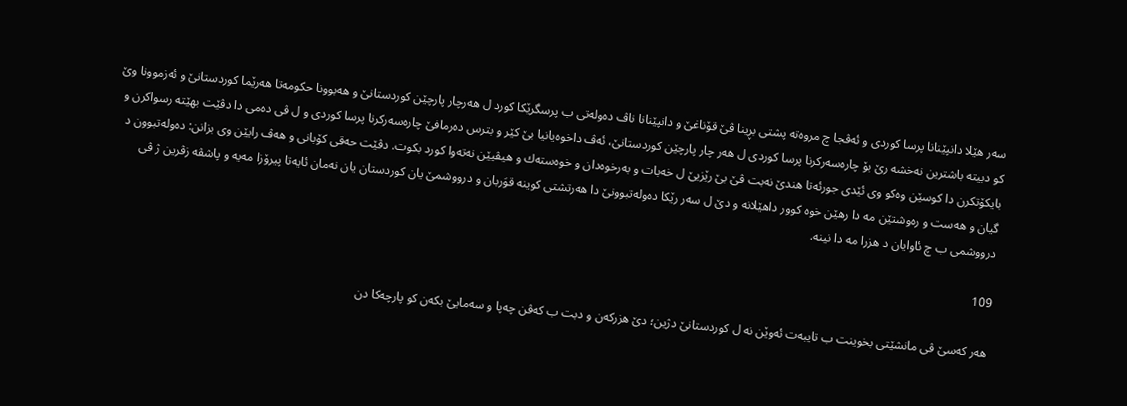سه‌ر هێلا دانپێنانا پرسا كوردی و ئه‌ڤجا چ مروه‌ته‌ پشتی بڕینا ڤێ قۆناغێ و دانپێنانا ناڤ ده‌وله‌تی ب پرسگرێكا كورد ل هه‌رچار پارچێن كوردستانێ و هه‌بوونا حكومه‌تا هه‌رێما كوردستانێ و ئه‌زموونا وێ كو دبیته‌ باشترین نه‌خشه‌ رێ بۆ چاره‌سه‌ركرنا پرسا كوردی ل هه‌ر چار پارچێن كوردستانێ، ئه‌ڤ داخوه‌یانیا بێ كێر و بترس ده‌رمافێ چاره‌سه‌ركرنا پرسا كوردی و ل ڤی ده‌می دا دڤێت بهێته‌ رسواكرن و بایكۆتكرن دا كوسێن وه‌كو وی ئێدی جورئه‌تا هندێ نه‌بت ڤێ بێ رێزیێ ل خه‌بات و به‌رخوه‌دان و خوه‌سته‌ك و هیڤیێن نه‌ته‌وا كورد بكوت. دڤێت حه‌قی كۆبانی و هه‌ڤ رایێن وی بزانن: ده‌وله‌تبوون د گیان و هه‌ست و ره‌وشتێن مه‌ دا رهێن خوه‌ كوور داهێلانه‌ و دێ ل سه‌ر رێكا ده‌وله‌تبوونێ دا هه‌رتشتی كوینه‌ قوَربان و درووشمێ یان كوردستان یان نه‌مان ئایه‌تا پیرۆزا مه‌یه‌ و پاشڤه‌ زڤرین ژ ڤی درووشمی ب چ ئاوایان د هزرا مه‌ دا نینه‌.

109

هه‌ر كه‌سێ ڤی مانشێتی بخوینت ب تایبه‌ت ئه‌وێن نه‌ ل كوردستانێ دژین؛ دێ هزركه‌ن و دبت ب كه‌ڤن چه‌پا و سه‌مایێ بكه‌ن كو پارچه‌كا دن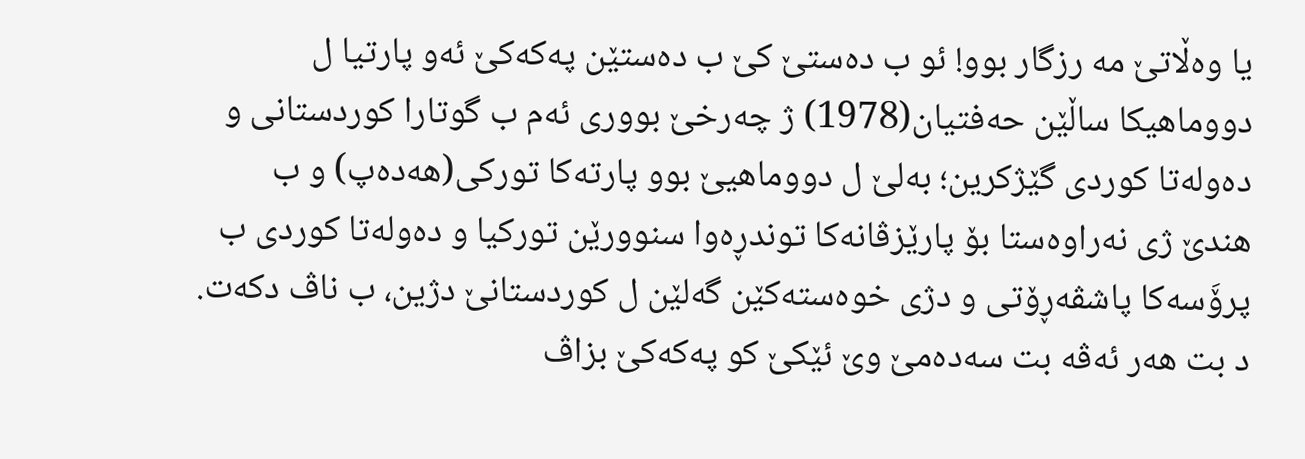یا وه‌ڵاتێ مه‌ رزگار بوو! ئو ب ده‌ستێ كێ ب ده‌ستێن په‌كه‌كێ ئه‌و پارتیا ل دووماهیكا ساڵێن حه‌فتیان(1978) ژ چه‌رخێ بووری ئه‌م ب گوتارا كوردستانی و ده‌وله‌تا كوردی گێژكرین؛ به‌لێ ل دووماهیێ بوو پارته‌كا توركی(هه‌ده‌پ) و ب هندێ ژی نه‌راوه‌ستا بۆ پارێزڤانه‌كا توندڕه‌وا سنوورێن توركیا و ده‌وله‌تا كوردی ب پرۆَسه‌كا پاشڤه‌ڕۆتی و دژی خوه‌سته‌كێن گه‌لێن ل كوردستانێ دژین، ب ناڤ دكه‌ت. د بت هه‌ر ئه‌ڤه‌ بت سه‌ده‌مێ وێ ئێكێ كو په‌كه‌كێ بزاڤ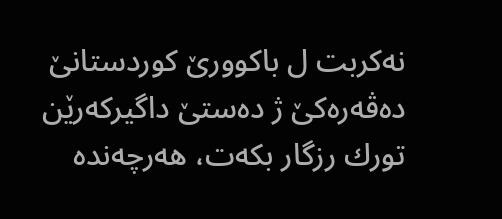نه‌كربت ل باكوورێ كوردستانێ ده‌ڤه‌ره‌كێ ژ ده‌ستێ داگیركه‌رێن تورك رزگار بكه‌ت، هه‌رچه‌نده‌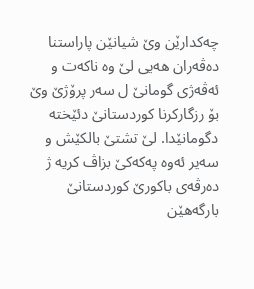چه‌كدارێن وێ شیانێن پاراستنا ده‌ڤه‌ران هه‌یی لێ وه‌ ناكه‌ت و ئه‌ڤه‌ژی گومانێ ل سه‌ر پرۆژێ وێ بۆ رزگاركرنا كوردستانێ دئێخته‌ دگومانێدا. لێ تشتێ بالكێش و سه‌یر ئه‌وه‌ په‌كه‌كێ بزاڤ كریه‌ ژ ده‌رڤه‌ی باكورێ كوردستانێ بارگه‌هێن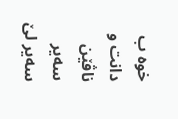خوه‌ ب دانت و ناڤێن سه‌یر سه‌یر لێ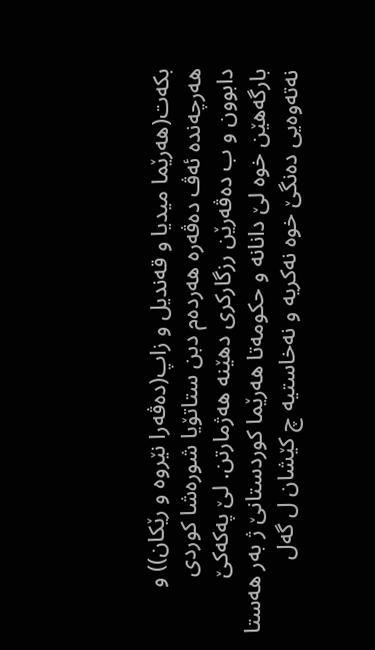بكه‌ت(هه‌رێما میدیا و قه‌ندیل و زاپ(ده‌ڤه‌را نێروه‌ و رێكان)) و هه‌رچه‌نده‌ ئه‌ڤ ده‌ڤه‌ره‌ هه‌رده‌م دبن ستاتۆیا شوره‌شا كوردی دابوون و ب ده‌ڤه‌رێن رزگاركری دهێنه‌ هه‌ژمارتن. لێ په‌كه‌كێ بارگه‌هێن خوه‌ لێ دانانه‌ و حكومه‌تا هه‌رێما كوردستانێ ژ به‌ر هه‌ستا نه‌ته‌وه‌یی ده‌نگێ خوه‌ نه‌كریه‌ و نه‌خاستیه‌ چ كێشان ل گه‌ل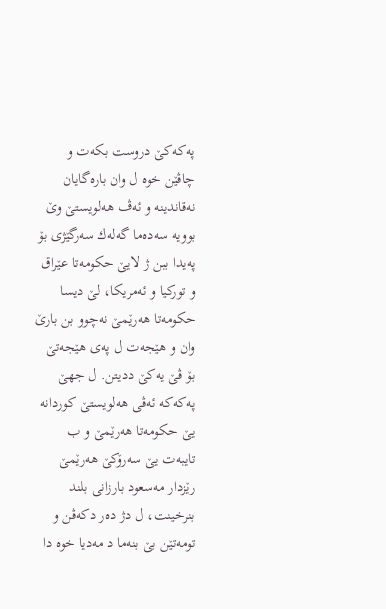په‌كه‌كێ دروست بكه‌ت و چاڤێن خوه‌ ل وان باره‌گایان نه‌قاندینه‌ و ئه‌ڤ هه‌لویستێ وێ بوویه‌ سه‌ده‌ما گه‌له‌ك سه‌رگێژی بۆ په‌یدا ببن ژ لایێ حكومه‌تا عێراق و توركیا و ئه‌مریكا، لێ دیسا حكومه‌تا هه‌رێمێ نه‌چوو بن بارێ وان و هێجه‌ت ل په‌ی هێجه‌تێ بۆ ڤێ یه‌كێ ددیتن. ل جهێ په‌كه‌كه‌ ئه‌ڤی هه‌لویستێ كوردانه‌ یێ حكومه‌تا هه‌رێمێ و ب تایبه‌ت یێ سه‌رۆكێ هه‌رێمێ رێزدار مه‌سعود بارزانی بلند بنرخینت، ل دژ ده‌ر دكه‌ڤن و تومه‌تێن بێ بنه‌ما د مه‌دیا خوه‌ دا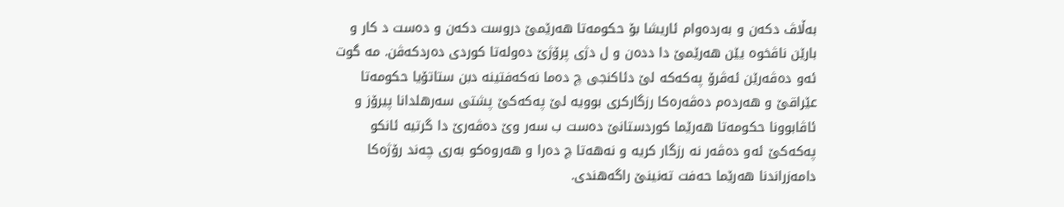به‌ڵاڤ دكه‌ن و به‌رده‌وام ئاریشا بۆ حكومه‌تا هه‌رێمێ دروست دكه‌ن و ده‌ست د كار و بارێن ناڤخوه‌ یێن هه‌رێمێ دا دده‌ن و ل دژی پرۆژێ ده‌وله‌تا كوردی ده‌ردكه‌ڤن. مه‌ گوت ئه‌و ده‌ڤه‌رێن ئه‌ڤرۆ په‌كه‌كه‌ لێ دئاكنجی چ ده‌ما نه‌كه‌فتینه‌ دبن ستاتۆیا حكومه‌تا عێراقێ و هه‌رده‌م ده‌ڤه‌ره‌كا رزگاركری بوویه‌ لێ په‌كه‌كێ پشتی سه‌رهلدانا پیرۆز و ئاڤابوونا حكومه‌تا هه‌رێما كوردستانێ ده‌ست ب سه‌ر وێ ده‌ڤه‌رێ دا گرتیه‌ ئانكو په‌كه‌كێ ئه‌و ده‌ڤه‌ر نه‌ رزگار كریه‌ و نه‌هه‌تا چ ده‌را و هه‌روه‌كو به‌ری چه‌ند رۆژه‌كا دامه‌زراندنا هه‌رێما حه‌فت ته‌نینێ راگه‌هندی.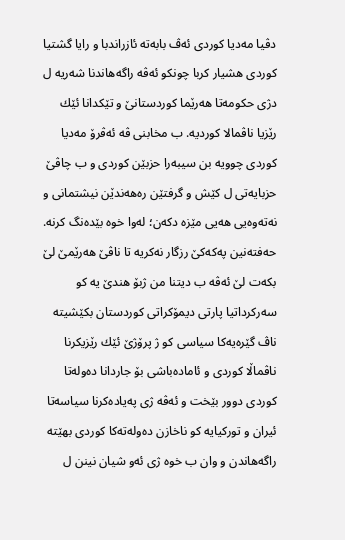دڤیا مه‌دیا كوردی ئه‌ڤ بابه‌ته‌ ئازراندبا و رایا گشتیا كوردی هشیار كربا چونكو ئه‌ڤه‌ راگه‌هاندنا شه‌ریه‌ ل دژی حكومه‌تا هه‌رێما كوردستانێ و تێكدانا ئێك رێزیا ناڤمالا كوردیه‌. ب مخابنی ڤه‌ ئه‌ڤرۆ مه‌دیا كوردی چوویه‌ بن سیبه‌را حزبێن كوردی و ب چاڤێ حزبایه‌تی ل كێش و گرفتێن ره‌هه‌ندێن نیشتمانی و نه‌ته‌وه‌یی هه‌یی مێزه‌ دكه‌ن؛ له‌وا خوه‌ بێده‌نگ كرنه‌. حه‌فته‌نین په‌كه‌كێ رزگار نه‌كریه‌ تا ناڤێ هه‌رێمێ لێ بكه‌ت لێ ئه‌ڤه‌ ب دیتنا من ژبۆ هندێ یه‌ كو سه‌ركرداتیا پارتی دیمۆكراتی كوردستان بكێشیته‌ ناڤ گێره‌یه‌كا سیاسی كو ژ پرۆژێ ئێك رێزیكرنا ناڤماڵا كوردی و ئاماده‌باشی بۆ جاردانا ده‌وله‌تا كوردی دوور بێخت و ئه‌ڤه‌ ژی په‌یاده‌كرنا سیاسه‌تا ئیران و توركیایه‌ كو ناخازن ده‌وله‌ته‌كا كوردی بهێته‌ راگه‌هاندن و وان ب خوه‌ ژی ئه‌و شیان نینن ل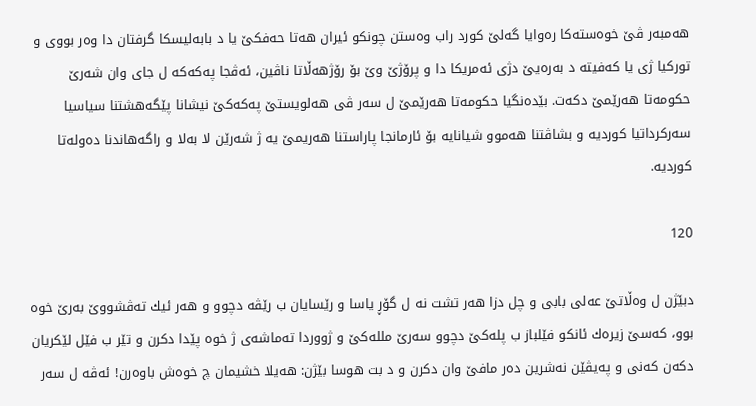هه‌مبه‌ر ڤێ خوه‌سته‌كا ره‌وایا گه‌لێ كورد راب وه‌ستن چونكو ئیران هه‌تا حه‌فكێ یا د بابه‌لیسكا گرفتان دا وه‌ر بووی و توركیا ژی یا كه‌فیته‌ د به‌ره‌یێ دژی ئه‌مریكا دا و پرۆژێ وێ بۆ رۆژهه‌ڵاتا ناڤین، ئه‌ڤجا په‌كه‌كه‌ ل جای وان شه‌رێ حكومه‌تا هه‌رێمێ دكه‌ت. بێده‌نگیا حكومه‌تا هه‌رێمێ ل سه‌ر ڤی هه‌لویستێ په‌كه‌كێ نیشانا پێگه‌هشتنا سیاسیا سه‌ركرداتیا كوردیه‌ و بشاڤتنا هه‌موو شیانایه‌ بۆ ئارمانجا پاراستنا هه‌ریمێ یه‌ ژ شه‌رێن لا به‌لا و راگه‌هاندنا ده‌وله‌تا كوردیه‌.

120

دبێژن ل وه‌ڵاتێ عه‌لی بابی و چل دزا هه‌ر تشت نه‌ ل گۆڕ یاسا و رێسایان ب رێڤه‌ دچوو و هه‌ر ئیك ته‌ڤشووێ به‌رێ خوه‌ بوو، كه‌سێ زیره‌ك ئانكو فێلباز ب پله‌كێ دچوو سه‌رێ ملله‌كێ و ژووردا ته‌ماشه‌ی ژ خوه‌ پێدا دكرن و تێر ب فێل لێكریان دكه‌ن كه‌نی و په‌یڤێن نه‌شرین ده‌ر مافێ وان دكرن و د بت هوسا بێژن: هه‌یلا خشیمان چ خوه‌ش باوه‌رن! ئه‌ڤه‌ ل سه‌ر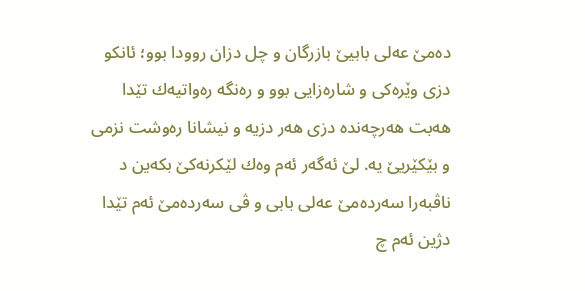ده‌مێ عه‌لی بابیێ بازرگان و چل دزان روودا بوو؛ ئانكو دزی وێره‌كی و شاره‌زایی بوو و ره‌نگه‌ ره‌واتیه‌ك تێدا هه‌بت هه‌رچه‌نده‌ دزی هه‌ر دزیه‌ و نیشانا ره‌وشت نزمی و بێكێریێ یه‌. لێ ئه‌گه‌ر ئه‌م وه‌ك لێكرنه‌كێ بكه‌ین د ناڤبه‌را سه‌رده‌مێ عه‌لی بابی و ڤی سه‌رده‌مێ ئه‌م تێدا دژین ئه‌م چ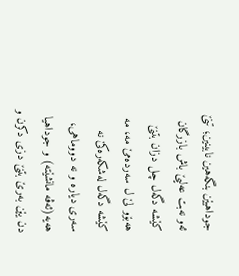جوداهیێن بنگه‌هین نابینین؛ تنێ ئه‌و نه‌بت عه‌لیێ باش بازرگان كێشه‌ دگه‌ل چل دزان بتنێ هه‌بۆو لێ ل سه‌رده‌مێ مه‌، مه‌ كێشه‌ دگه‌ل له‌شكه‌ره‌كێ نه‌ سه‌ری دیاره‌ و نه‌ دووماهی، هه‌یه‌(ئه‌ڤه‌ مانشێته‌) و جوداهیا دن یێن به‌رێ بتنێ دزی دكرن و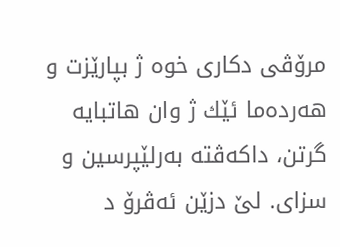مرۆڤی دكاری خوه‌ ژ بپارێزت و هه‌رده‌ما ئێك ژ وان هاتبایه‌ گرتن، داكه‌ڤته‌ به‌رلێپرسین و سزای. لێ دزێن ئه‌ڤرۆ د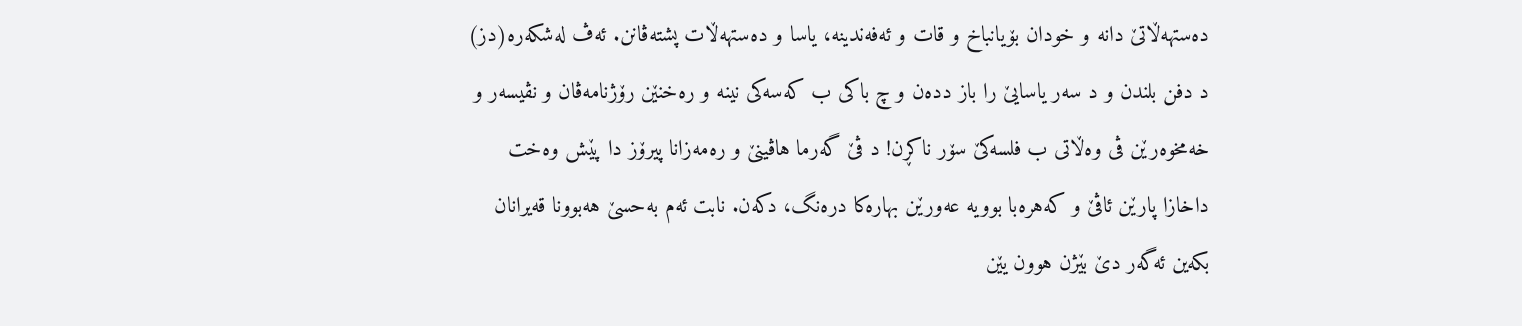ده‌ستهه‌ڵاتێ دانه‌ و خودان بۆیانباخ و قات و ئه‌فه‌ندینه‌، یاسا و ده‌ستهه‌ڵات پشته‌ڤانن. ئه‌ڤ له‌شكه‌ره‌(دز) د دفن بلندن و د سه‌ر یاسایێ را باز دده‌ن و چ باكی ب كه‌سه‌كی نینه‌ و ره‌خنێن رۆژنامه‌ڤان و نڤیسه‌ر و خه‌مخوه‌رێن ڤی وه‌ڵاتی ب فلسه‌كێ سۆر ناكڕن! د ڤێ گه‌رما هاڤینێ و ره‌مه‌زانا پیرۆز دا پێش وه‌خت داخازا پارێن ئاڤێ و كه‌هره‌با بوویه‌ عه‌ورێن بهاره‌كا دره‌نگ، دكه‌ن. نابت ئه‌م به‌حسێ هه‌بوونا قه‌یرانان بكه‌ین ئه‌گه‌ر دێ بێژن هوون یێن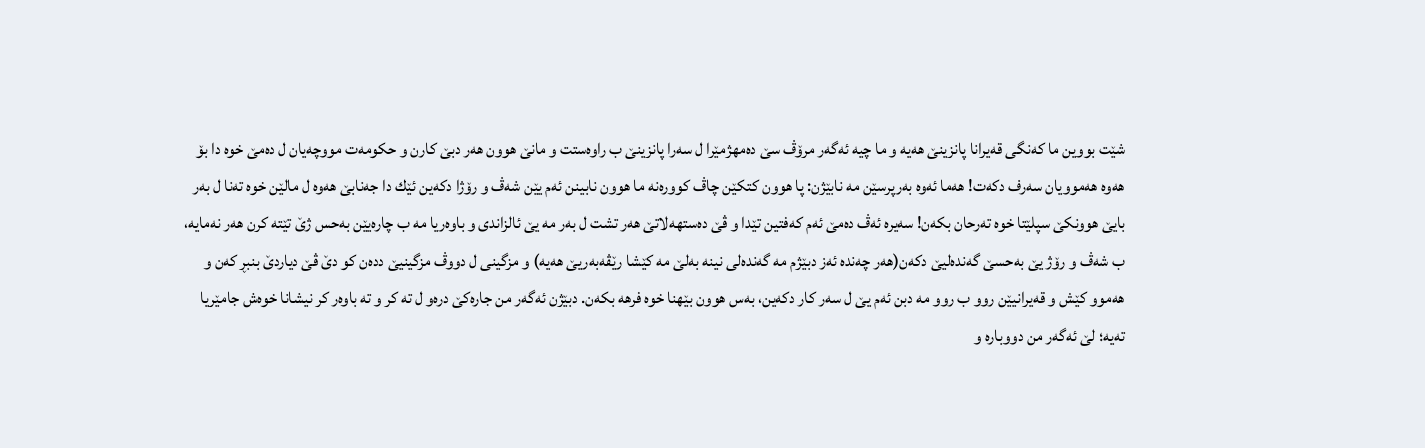شێت بووین ما كه‌نگی قه‌یرانا پانزینێ هه‌یه‌ و ما چیه‌ ئه‌گه‌ر مرۆڤ سێ ده‌مهژمێرا ل سه‌را پانزینێ ب راوه‌ستت و مانێ هوون هه‌ر دبێ كارن و حكومه‌ت مووچه‌یان ل ده‌مێ خوه‌ دا بۆ هه‌وه‌ هه‌موویان سه‌رف دكه‌ت! هه‌ما ئه‌وه‌ به‌رپرسێن مه‌ نابێژن: پا هوون كتكێن چاڤ كووره‌نه‌ ما هوون نابینن ئه‌م یێن شه‌ڤ و رۆژا دكه‌ین ئێك دا جه‌نابێ هه‌وه‌ ل مالێن خوه‌ ته‌نا ل به‌ر بایێ هوونكێ سپلێتا خوه‌ ته‌رحان بكه‌ن! سه‌یره‌ ئه‌ڤ ده‌مێ ئه‌م كه‌فتین تێدا و ڤێ ده‌ستهه‌لاتێ هه‌ر تشت ل به‌ر مه‌ یێ ئالزاندی و باوه‌ریا مه‌ ب چاره‌یێن به‌حس ژێ تێته‌ كرن هه‌ر نه‌مایه‌، ب شه‌ڤ و رۆژ یێ به‌حسێ گه‌نده‌لیێ دكه‌ن(هه‌ر چه‌نده‌ ئه‌ز دبێژم مه‌ گه‌نده‌لی نینه‌ به‌لێ مه‌ كێشا رێڤه‌به‌ریێ هه‌یه‌) و مزگینی ل دووڤ مزگینیێ دده‌ن كو دێ ڤێ دیاردێ بنبڕ كه‌ن و هه‌موو كێش و قه‌یرانیێن روو ب روو مه‌ دبن ئه‌م یێ ل سه‌ر كار دكه‌ین، به‌س هوون بێهنا خوه‌ فرهه‌ بكه‌ن. دبێژن ئه‌گه‌ر من جاره‌كێ دره‌و ل ته‌ كر و ته‌ باوه‌ر كر نیشانا خوه‌ش جامێریا ته‌یه‌؛ لێ ئه‌گه‌ر من دووباره‌ و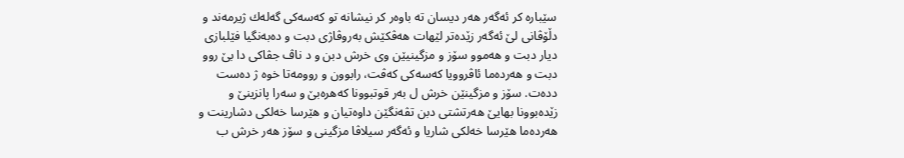سێباره‌ كر ئه‌گه‌ر هه‌ر دیسان ته‌ باوه‌ر كر نیشانه‌ تو كه‌سه‌كی گه‌له‌ك ژیرمه‌ند و دڵۆڤانی لێ ئه‌گه‌ر زێده‌تر لێهات هه‌ڤكێش به‌روڤاژی دبت و ده‌به‌نگیا فێلبازی دیار دبت و هه‌موو سۆز و مزگینیێن وی خرش دبن و د ناڤ جڤاكی دا بێ روو دبت و هه‌رده‌ما ئاڤروویا كه‌سه‌كی كه‌ڤت، رابوون و روومه‌تا خوه‌ ژ ده‌ست دده‌ت. سۆز و مزگینێن خرش ل به‌ر قوتبوونا كه‌هره‌بێ و سه‌را پانزینێ و زێده‌بوونا بهایێ هه‌رتشتی دبن تڤه‌نگێن داوه‌تیان و هێرسا خه‌لكی دشارینت و هه‌رده‌ما هێرسا خه‌لكی شاریا و ئه‌گه‌ر سیلاڤا مزگینی و سۆز هه‌ر خرش ب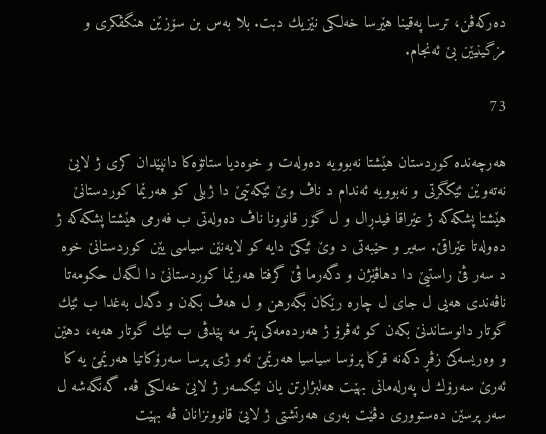ده‌ركه‌ڤن، ترسا په‌قینا هێرسا خه‌لكی نێزیك دبت. بلا به‌س بن سۆزێن هنگڤكری و مزگینیێن بێ ئه‌نجام.

73

هه‌رچه‌نده‌ كوردستان هێشتا نه‌بوویه‌ ده‌وله‌ت و خوه‌دیا ستاتۆه‌كا دانپێدان كری ژ لایێ نه‌ته‌وێن ئێكگرتی و نه‌بوویه‌ ئه‌ندام د ناڤ وێ ئێكه‌تیێ دا ژبلی كو هه‌رێما كوردستانێ هێشتا پشكه‌كه‌ ژ عێراقا فیدڕال و ل گۆر قانوونا ناڤ ده‌وله‌تی ب فه‌رمی هێشتا پشكه‌كه‌ ژ ده‌وله‌تا عێراقێ. سه‌یر و حێبه‌تی د وێ ئێكێ دایه‌ كو لایه‌نێن سیاسی یێن كوردستانێ خوه‌ د سه‌ر ڤێ راستیێ دا دهاڤێژن و دگه‌رما ڤێ گرفتا هه‌رێما كوردستانێ دا لگه‌ل حكومه‌تا ناڤه‌ندی هه‌یی ل جای ل چاره‌ رێكان بگه‌رهن و ل هه‌ڤ بكه‌ن و دگه‌ل به‌غدا ب ئێك گوتار دانوستاندنێ بكه‌ن كو ئه‌ڤرۆ ژ هه‌رده‌مه‌كی پتر مه‌ پێدڤی ب ئێك گوتار هه‌یه‌، دهێن و وه‌ریسه‌كێ زڤڕ دكه‌نه‌ قركا پرۆسا سیاسیا هه‌رێمێ ئه‌و ژی پرسا سه‌رۆكاتیا هه‌رێمێ یه‌ كا ئه‌رێ سه‌رۆك ل په‌رله‌مانی بهێت هه‌لبژارتن یان ئێكسه‌ر ژ لایێ خه‌لكی ڤه‌. گه‌نگه‌شه‌ ل سه‌ر پرسێن ده‌ستووری دڤێت به‌ری هه‌رتشتی ژ لایێ قانوونزانان ڤه‌ بهێت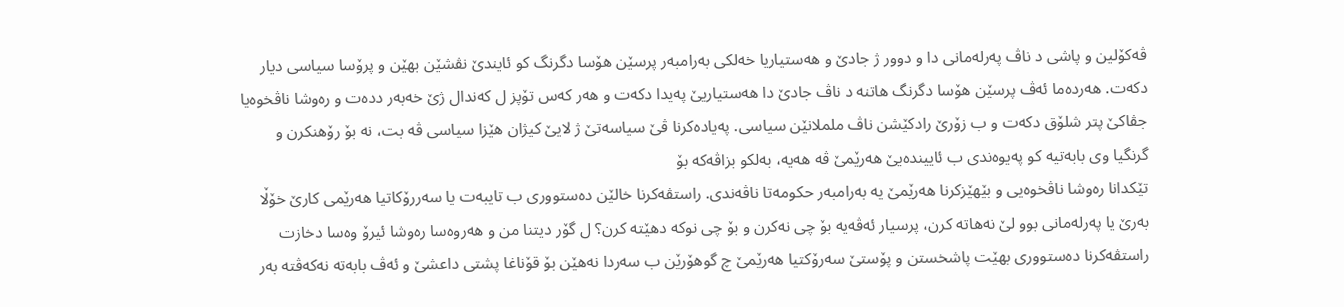ڤه‌كۆلین و پاشی د ناڤ په‌رله‌مانی دا و دوور ژ جادێ و هه‌ستیاریا خه‌لكی به‌رامبه‌ر پرسێن هۆسا دگرنگ كو ئایندێ نڤشێن بهێن و پرۆسا سیاسی دیار دكه‌ت. هه‌رده‌ما ئه‌ڤ پرسێن هۆسا دگرنگ هاتنه‌ د ناڤ جادێ دا هه‌ستیاریێ په‌یدا دكه‌ت و هه‌ر كه‌س تۆپز ل كه‌ندال ژێ خه‌به‌ر دده‌ت و ره‌وشا ناڤخوه‌یا جڤاكێ پتر شلۆق دكه‌ت و ب زۆرێ رادكێشن ناڤ ململانێن سیاسی. په‌یاده‌كرنا ڤێ سیاسه‌تێ ژ لایێ كیژان هێزا سیاسی ڤه‌ بت، نه‌ بۆ رۆهنكرن و گرنگیا وی بابه‌تیه‌ كو په‌یوه‌ندی ب ئایینده‌یێ هه‌رێمێ ڤه‌ هه‌یه‌، به‌لكو بزاڤه‌كه‌ بۆ
تێكدانا ره‌وشا ناڤخوه‌یی و بێهێزكرنا هه‌رێمێ یه‌ به‌رامبه‌ر حكومه‌تا ناڤه‌ندی. راستڤه‌كرنا خالێن ده‌ستووری ب تایبه‌ت یا سه‌ررۆكاتیا هه‌رێمی كارێ خۆڵا به‌رێ یا په‌رله‌مانی بوو لێ نه‌هاته‌ كرن، پرسیار ئه‌ڤه‌یه‌ بۆ چی نه‌كرن و بۆ چی نوكه‌ دهێته‌ كرن؟ ل گۆر دیتنا من و هه‌روه‌سا ره‌وشا ئیرۆ وه‌سا دخازت راستڤه‌كرنا ده‌ستووری بهێت پاشخستن و پۆستێ سه‌رۆكتیا هه‌رێمێ چ گوهۆرێن ب سه‌ردا نه‌هێن بۆ قۆناغا پشتی داعشێ و ئه‌ڤ بابه‌ته‌ نه‌كه‌ڤته‌ به‌ر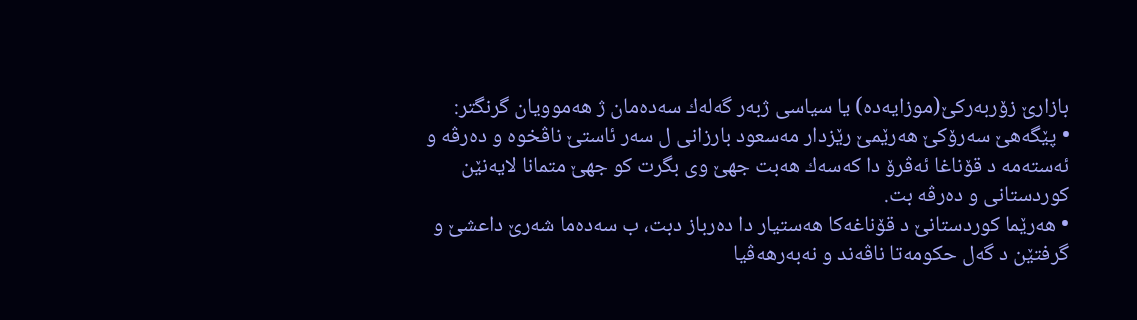بازارێ زۆربه‌ركێ(موزایه‌ده‌) یا سیاسی ژبه‌ر گه‌له‌ك سه‌ده‌مان ژ هه‌موویان گرنگتر:
• پێگه‌هێ سه‌رۆكێ هه‌رێمێ رێزدار مه‌سعود بارزانی ل سه‌ر ئاستێ ناڤخوه‌ و ده‌رڤه‌ و ئه‌سته‌مه‌ د قۆناغا ئه‌ڤرۆ دا كه‌سه‌ك هه‌بت جهێ وی بگرت كو جهێ متمانا لایه‌نێن كوردستانی و ده‌رڤه‌ بت.
• هه‌رێما كوردستانێ د قۆناغه‌كا هه‌ستیار دا ده‌رباز دبت، ب سه‌ده‌ما شه‌رێ داعشێ و گرفتێن د گه‌ل حكومه‌تا ناڤه‌ند و نه‌به‌رهه‌ڤیا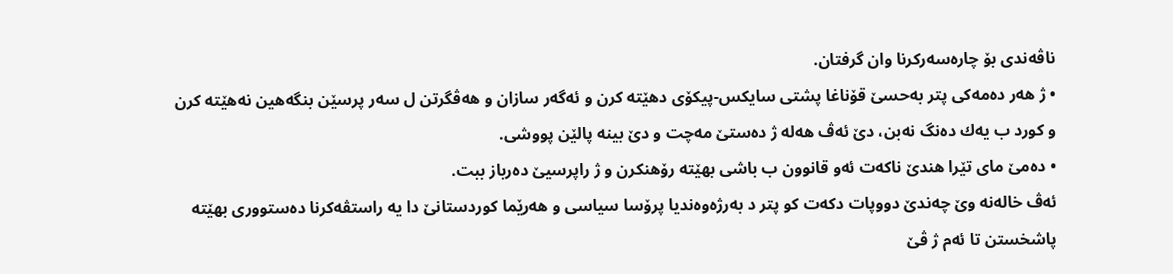ناڤه‌ندی بۆ چاره‌سه‌ركرنا وان گرفتان.
• ژ هه‌ر ده‌مه‌كی پتر به‌حسێ قۆناغا پشتی سایكس-پیكۆی دهێته‌ كرن و ئه‌گه‌ر سازان و هه‌ڤگرتن ل سه‌ر پرسێن بنگه‌هین نه‌هێته‌ كرن و كورد ب یه‌ك ده‌نگ نه‌بن، دێ ئه‌ڤ هه‌له‌ ژ ده‌ستێ مه‌چت و دێ بینه‌ پالێن پووشی.
• ده‌مێ مای تێرا هندێ ناكه‌ت ئه‌و قانوون ب باشی بهێته‌ رۆهنكرن و ژ راپرسیێ ده‌رباز ببت.
ئه‌ڤ خاله‌نه‌ وێ چه‌ندێ دووپات دكه‌ت كو پتر د به‌رژه‌وه‌ندیا پرۆسا سیاسی و هه‌رێما كوردستانێ دا یه‌ راستڤه‌كرنا ده‌ستووری بهێته‌ پاشخستن تا ئه‌م ژ ڤێ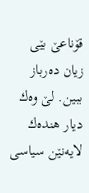قۆناعێ بێی زیان ده‌رباز ببین. لێ وه‌ك دیار هنده‌ك لایه‌نێن سیاسی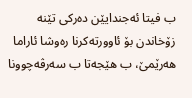ب فیتا ئه‌جندایێن ده‌ركی تێنه‌ زۆخاندن بۆ ئاوورته‌كرنا ره‌وشا ئاراما هه‌رێمێ، ب هێجه‌تا ب سه‌رڤه‌چوونا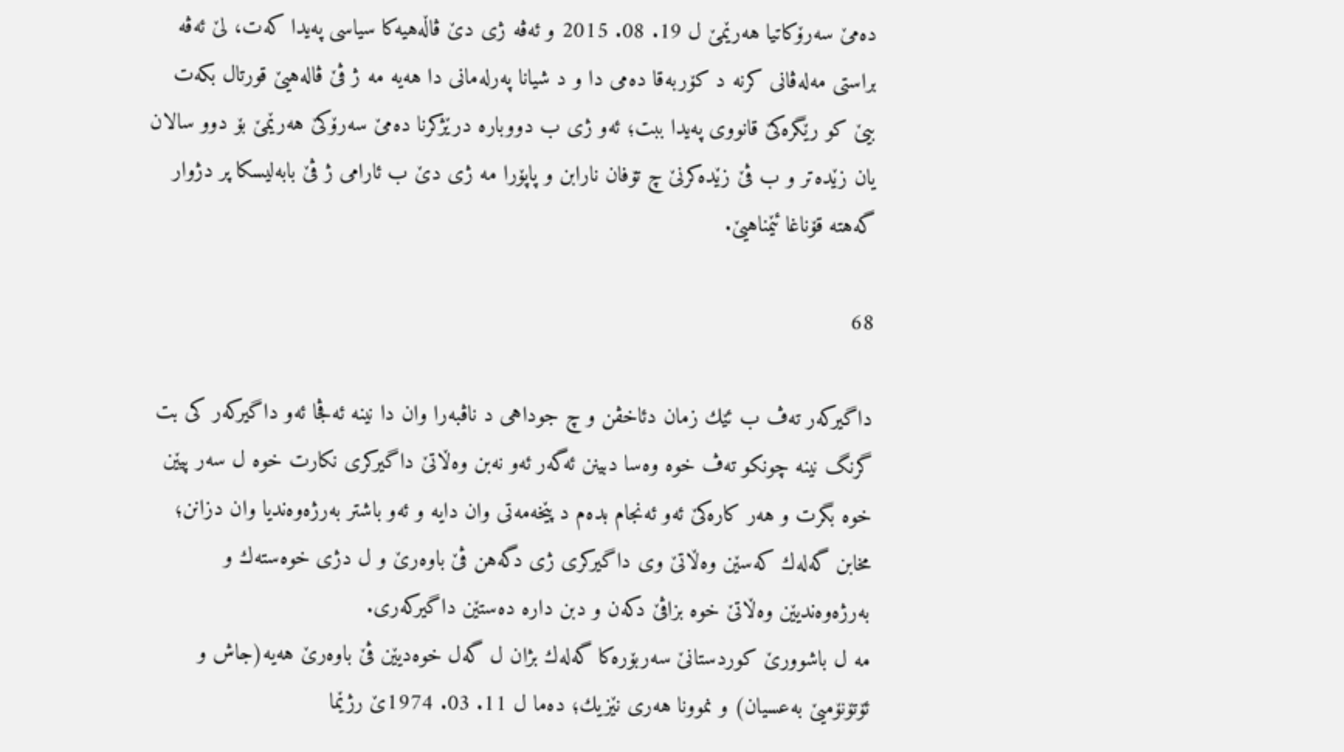ده‌مێ سه‌رۆكاتیا هه‌رێمێ ل 19. 08. 2015 و ئه‌ڤه‌ ژی دێ ڤاڵه‌هیه‌كا سیاسی په‌یدا كه‌ت، لێ ئه‌ڤه‌ براستی مه‌له‌ڤانی كرنه‌ د كۆربه‌قا ده‌می دا و د شیانا په‌رله‌مانی دا هه‌یه‌ مه‌ ژ ڤێ ڤاله‌هیێ قورتال بكه‌ت بیێ كو رێگره‌كێ قانووی په‌یدا ببت؛ ئه‌و ژی ب دووباره‌ درێژكرنا ده‌مێ سه‌رۆكێ هه‌رێمێ بۆ دوو سالان یان زێده‌تر و ب ڤێ زێده‌كرنێ چ تۆفان نارابن و پاپۆرا مه‌ ژی دێ ب ئارامی ژ ڤێ بابه‌لیسكا پر دژوار گه‌هته‌ قۆناغا ئێمناهیێ.

68

داگیركه‌ر ته‌ڤ ب ئێك زمان دئاخڤن و چ جوداهی د ناڤبه‌را وان دا نینه‌ ئه‌ڤجا ئه‌و داگیركه‌ر كی بت گرنگ نینه‌ چونكو ته‌ڤ خوه‌ وه‌سا دبینن ئه‌گه‌ر ئه‌و نه‌بن وه‌ڵاتێ داگیركری نكارت خوه‌ ل سه‌ر پیێن خوه‌ بگرت و هه‌ر كاره‌كێ ئه‌و ئه‌نجام بده‌م د پێخه‌مه‌تی وان دایه‌ و ئه‌و باشتر به‌رژه‌وه‌ندیا وان دزانن؛ مخابن گه‌له‌ك كه‌سێن وه‌ڵاتێ وی داگیركری ژی دگه‌هن ڤێ باوه‌رێ و ل دژی خوه‌سته‌ك و به‌رژه‌وه‌ندیێن وه‌ڵاتێ خوه‌ بزاڤێ دكه‌ن و دبن داره‌ ده‌ستێن داگیركه‌ری.
مه‌ ل باشوورێ كوردستانێ سه‌ربۆره‌كا گه‌له‌ك بژان ل گه‌ل خوه‌دیێن ڤێ باوه‌رێ هه‌یه‌(جاش و ئۆتۆنۆمیێ به‌عسیان) و نموونا هه‌ری نێزیك؛ ده‌ما ل 11. 03. 1974ێ رژێما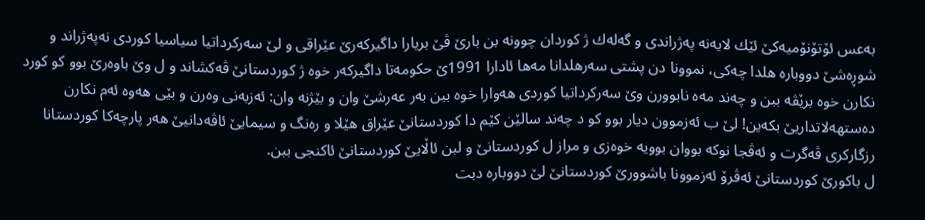به‌عس ئۆتۆنۆمیه‌كێ ئێك لایه‌نه‌ په‌ژراندی و گه‌له‌ك ژ كوردان چوونه‌ بن بارێ ڤێ بریارا داگیركه‌رێ عێراقی و لێ سه‌ركرداتیا سیاسیا كوردی نه‌په‌ژراند و شوڕه‌شێ دووباره‌ هلدا چه‌كی، نموونا دن پشتی سه‌رهلدانا مه‌ها ئادارا 1991ێ حكومه‌تا داگیركه‌ر خوه‌ ژ كوردستانێ ڤه‌كشاند و ل وێ باوه‌رێ بوو كو كورد نكارن خوه‌ برێڤه‌ ببن و چه‌ند مه‌ه نابوورن وێ سه‌ركرداتیا كوردی هه‌وارا خوه‌ ببن به‌ر عه‌رشێ وان و بێژنه‌ وان: ئه‌زبه‌نی وه‌رن و بێی هه‌وه‌ ئه‌م نكارن ده‌ستهه‌لاتداریێ بكه‌ین! لێ ب ئه‌زموون دیار بوو كو د چه‌ند سالێن كێم دا كوردستانێ عێراق هێلا و ره‌نگ و سیمایێ ئاڤه‌دانیێ هه‌ر پارچه‌كا كوردستانا رزگاركری ڤه‌گرت و ئه‌ڤجا نوكه‌ بووان بوویه‌ خوه‌زی و مراز ل كوردستانێ و لبن ئاڵایێ كوردستانێ ئاكنجی ببن.
ل باكورێ كوردستانێ ئه‌ڤرۆ ئه‌زموونا باشوورێ كوردستانێ لێ دووباره‌ دبت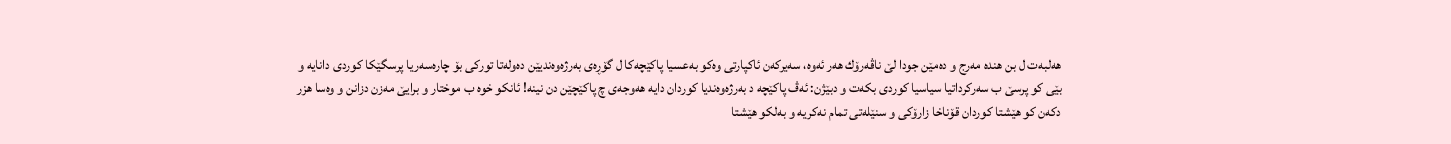هه‌لبه‌ت ل بن هنده‌ مه‌رج و ده‌مێن جودا لێ ناڤه‌رۆك هه‌ر ئه‌وه‌، سه‌یركه‌ن ئاكپارتی وه‌كو به‌عسیا پاكێچه‌كا ل گۆڕه‌ی به‌رژه‌وه‌ندیێن ده‌وله‌تا توركی بۆ چاره‌سه‌ریا پرسگێكا كوردی دانایه‌ و بێی كو پرسێ ب سه‌ركرداتیا سیاسیا كوردی بكه‌ت و دبێژن: ئه‌ڤ پاكێچه‌ د به‌رژه‌وه‌ندیا كوردان دایه‌ هه‌وجه‌ی چ پاكێچێن دن نینه‌! ئانكو خوه‌ ب موختار و برایێ مه‌زن دزانن و وه‌سا هزر دكه‌ن كو هێشتا كوردان قۆناخا زارۆكی و سنێله‌تی تمام نه‌كریه‌ و به‌لكو هێشتا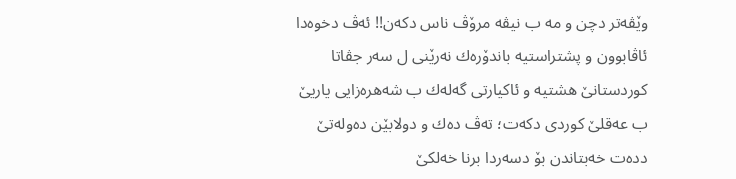وێڤه‌تر دچن و مه‌ ب نیڤه‌ مرۆڤ ناس دكه‌ن!! ئه‌ڤ دخوه‌دا ئاڤابوون و پشتراستیه‌ باندۆره‌ك نه‌رێنی ل سه‌ر جڤاتا كوردستانێ هشتیه‌ و ئاكیارتی گه‌له‌ك ب شه‌هره‌زایی یاریێ ب عه‌قلێ كوردی دكه‌ت؛ ته‌ڤ ده‌ك و دولابێن ده‌وله‌تێ دده‌ت خه‌بتاندن بۆ دسه‌ردا برنا خه‌لكێ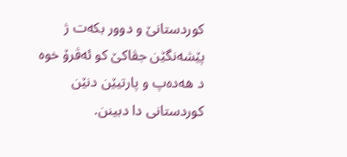كوردستانێ و دوور بكه‌ت ژ پێشه‌نگێن جڤاكێ كو ئه‌ڤرۆ خوه‌ د هه‌ده‌پ و پارتیێن دنێن كوردستانی دا دبینن.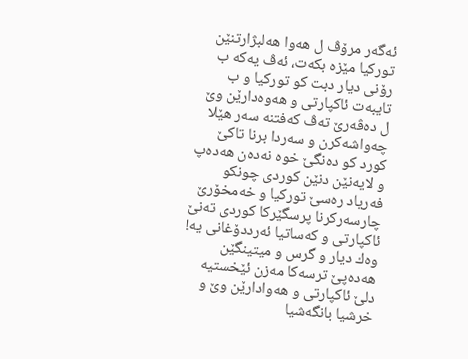ئه‌گه‌ر مرۆڤ ل هه‌وا هه‌لبژارتنێن توركیا مێزه‌ بكه‌ت، ئه‌ڤ یه‌كه‌ ب رۆنی دیار دبت كو توركیا و ب تایبه‌ت ئاكپارتی و هه‌وه‌دارێن وێ ل ده‌ڤه‌رێ ته‌ڤ كه‌فتنه‌ سه‌ر هێلا چه‌واشه‌كرن و سه‌ردا برنا تاكێ كورد كو ده‌نگێ خوه‌ نه‌ده‌ن هه‌ده‌پ و لایه‌نێن دنێن كوردی چونكو فه‌ریاد ره‌سێ توركیا و خه‌مخۆرێ چارسه‌ركرنا پرسگێركا كوردی ته‌نێ ئاكپارتی و كه‌ساتیا ئه‌رددۆغانی یه‌! وه‌ك دیار و گرس و میتینگێن هه‌ده‌پێ ترسه‌كا مه‌زن ئێخستیه‌ دلێ ئاكپارتی و هه‌وادارێن وێ و خرشیا بانگه‌شیا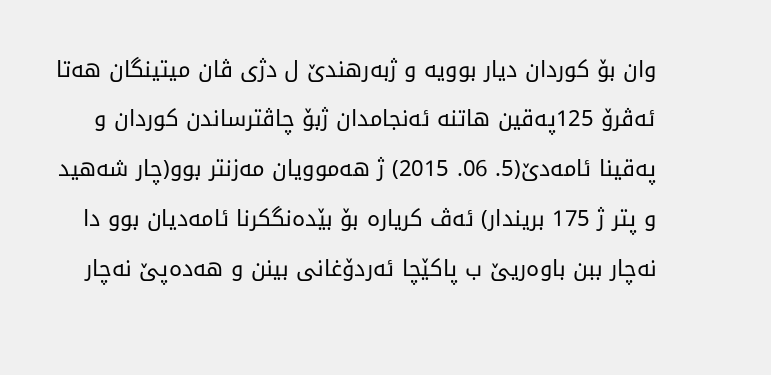وان بۆ كوردان دیار بوویه‌ و ژبه‌رهندێ ل دژی ڤان میتینگان هه‌تا ئه‌ڤرۆ 125په‌قین هاتنه‌ ئه‌نجامدان ژبۆ چاڤترساندن كوردان و په‌قینا ئامه‌دێ(5. 06. 2015) ژ هه‌موویان مه‌زنتر بوو(چار شه‌هید و پتر ژ 175 بریندار) ئه‌ڤ كریاره‌ بۆ بێده‌نگكرنا ئامه‌دیان بوو دا نه‌چار ببن باوه‌ریێ ب پاكێچا ئه‌ردۆغانی بینن و هه‌ده‌پێ نه‌چار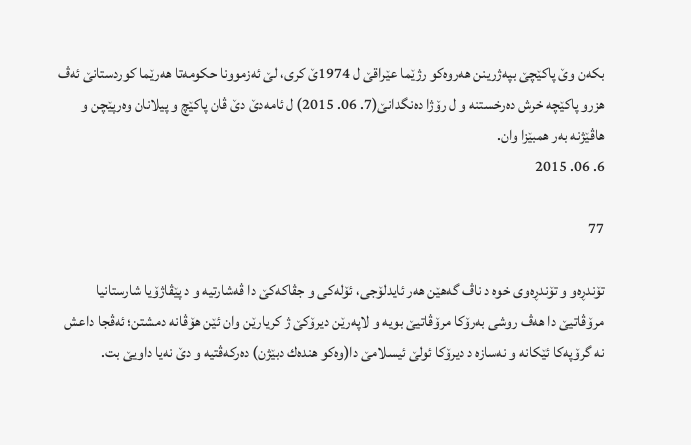بكه‌ن وێ پاكێچێ بپه‌ژرینن هه‌روه‌كو رژێما عێراقێ ل 1974ێ كری، لێ ئه‌زموونا حكومه‌تا هه‌رێما كوردستانێ ئه‌ڤ هزرو پاكێچه‌ خرش ده‌رخستنه‌ و ل رۆژا ده‌نگدانێ(7. 06. 2015) ل ئامه‌دێ دێ ڤان پاكێچ و پیلانان وه‌رپێچن و هاڤێژنه‌ به‌ر همبێزا وان.
6. 06. 2015

77

تۆندڕه‌و و تۆندڕه‌وی خوه‌ د ناڤ گه‌هێن هه‌ر ئایدلۆجی، ئۆله‌كی و جڤاكه‌كێ دا ڤه‌شارتیه‌ و د پێڤاژۆیا شارستانیا مرۆڤاتیێ دا هه‌ڤ روشی به‌رۆكا مرۆڤاتیێ بویه‌ و لاپه‌رێن دیرۆكێ ژ كریارێن وان ئێن هۆڤانه‌ دمشتن؛ ئه‌ڤجا داعش نه‌ گرۆپه‌كا ئێكانه‌ و نه‌سازه‌ د دیرۆكا ئولێ ئیسلامێ دا(وه‌كو هنده‌ك دبێژن) ده‌ركه‌ڤتیه‌ و دێ نه‌یا داویێ بت.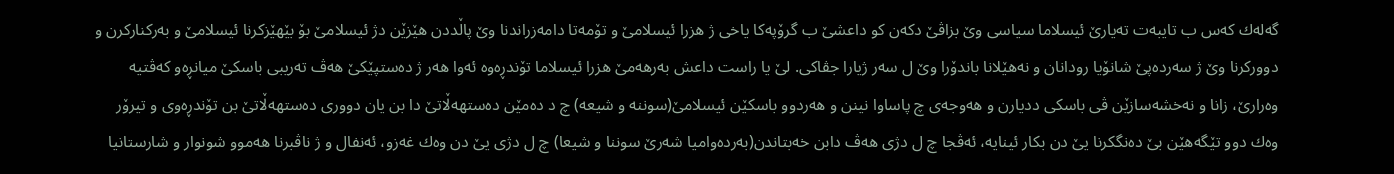گه‌له‌ك كه‌س ب تایبه‌ت ته‌یارێ ئیسلاما سیاسی وێ بزاڤێ دكه‌ن كو داعشێ ب گرۆپه‌كا یاخی ژ هزرا ئیسلامێ و تۆمه‌تا دامه‌زراندنا وێ پاڵددن هێزێن دژ ئیسلامێ بۆ بێهێزكرنا ئیسلامێ و به‌ركناركرن و دووركرنا وێ ژ سه‌رده‌پێ شانۆیا رودانان و نه‌هێلانا باندۆرا وێ ل سه‌ر ژیارا جڤاكی. لێ یا راست داعش به‌رهه‌مێ هزرا ئیسلاما تۆندڕه‌وه‌ ئه‌وا هه‌ر ژ ده‌ستپێكێ هه‌ڤ ته‌ریبی باسكێ میانڕه‌و كه‌ڤتیه‌ وه‌رارێ، زانا و نه‌خشه‌سازێن ڤی باسكی ددیارن و هه‌وجه‌ی چ پاساوا نینن و هه‌ردوو باسكێن ئیسلامێ(سوننه‌ و شیعه‌) چ د ده‌مێن ده‌ستهه‌ڵاتێ دا بن یان دووری ده‌ستهه‌ڵاتێ بن تۆندڕه‌وی و تیرۆر وه‌ك دوو تێگه‌هێن بێ ده‌نگكرنا یێ دن بكار ئینایه‌، ئه‌ڤجا چ ل دژی هه‌ڤ دابن خه‌بتاندن(به‌رده‌وامیا شه‌رێ سوننا و شیعا) چ ل دژی یێ دن وه‌ك غه‌زو، ئه‌نفال و ژ ناڤبرنا هه‌موو شونوار و شارستانیا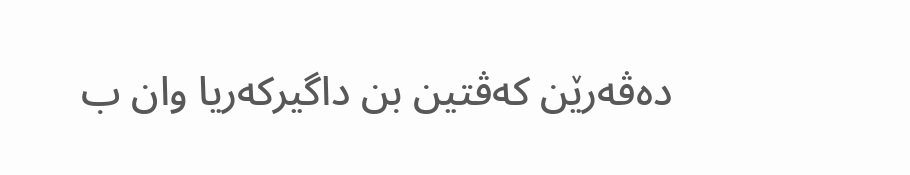ده‌ڤه‌رێن كه‌ڤتین بن داگیركه‌ریا وان ب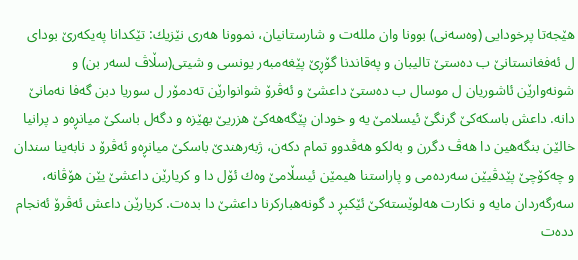هێجه‌تا پرخودایی (وه‌سه‌نی) بوونا وان ملله‌ت و شارستانیان، نموونا هه‌ری نێزیك: تێكدانا په‌یكه‌رێ بودای ل ئه‌فغانستانێ ب ده‌ستێ تالیبان و په‌قاندنا گۆڕێ پێغه‌مبه‌ر یونسی و شیتی(سڵاڤ لسه‌ر بن) و شونه‌وارێن ئاشوریان ل موسال ب ده‌ستێ داعشێ و ئه‌ڤرۆ شوانوارێن ته‌دمۆر ل سوریا دبن گه‌فا نه‌مانێ دانه‌. داعش باسكه‌كێ گرنگێ ئیسلامێ یه‌ و خودان پێگه‌هه‌كێ هزریێ بهێزه‌ و دگه‌ل باسكێ میانڕه‌و د پرانیا خالێن بنگه‌هین دا هه‌ڤ دگرن و به‌لكو هه‌ڤدوو تمام دكه‌ن، ژبه‌رهندێ باسكێ میانڕه‌و ئه‌ڤرۆ د نابه‌ینا سندان و چه‌كۆچێ پێدڤیێن سه‌رده‌می و پاراستنا هیمێن ئیسڵامێ وه‌ك ئۆل دا و كریارێن داعشێ یێن هۆڤانه‌، سه‌رگه‌ردان مایه‌ و نكارت هه‌لوێسته‌كێ ئێكبڕ د گونه‌هباركرنا داعشێ دا بده‌ت. كریارێن داعش ئه‌ڤرۆ ئه‌نجام دده‌ت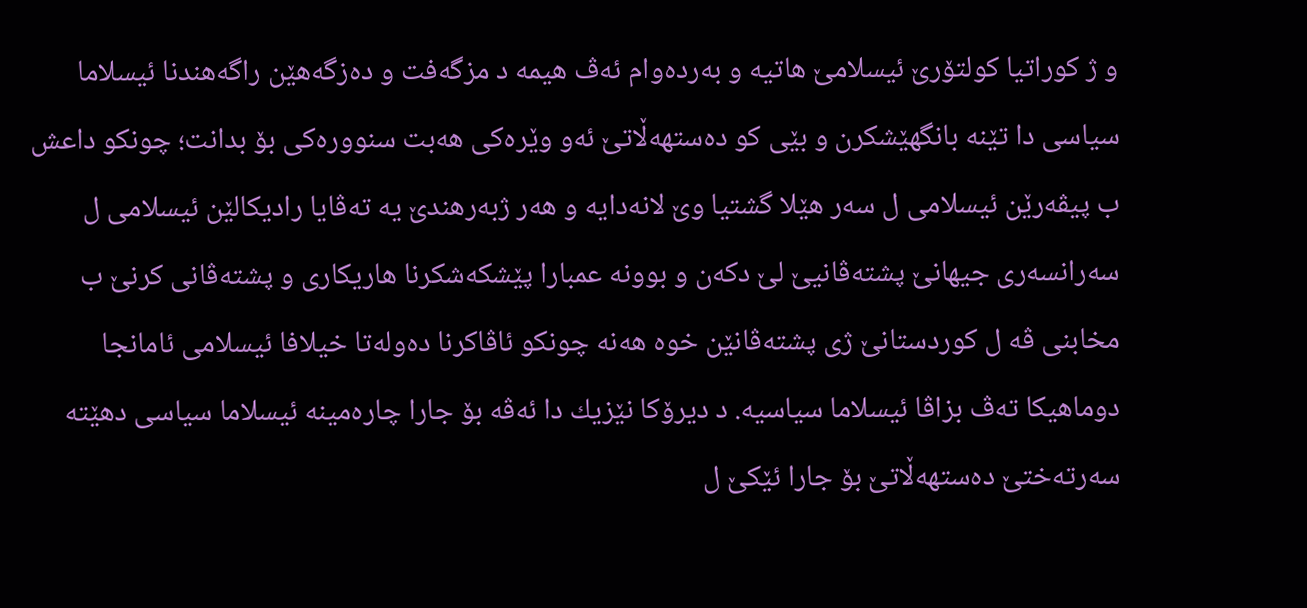و ژ كوراتیا كولتۆرێ ئیسلامێ هاتیه‌ و به‌رده‌وام ئه‌ڤ هیمه‌ د مزگه‌فت و ده‌زگه‌هێن راگه‌هندنا ئیسلاما سیاسی دا تێنه‌ بانگهێشكرن و بێی كو ده‌ستهه‌ڵاتێ ئه‌و وێره‌كی هه‌بت سنووره‌كی بۆ بدانت؛ چونكو داعش ب پیڤه‌رێن ئیسلامی ل سه‌ر هێلا گشتیا وێ لانه‌دایه‌ و هه‌ر ژبه‌رهندێ یه‌ ته‌ڤایا رادیكالێن ئیسلامی ل سه‌رانسه‌ری جیهانێ پشته‌ڤانیێ لێ دكه‌ن و بوونه‌ عمبارا پێشكه‌شكرنا هاریكاری و پشته‌ڤانی كرنێ ب مخابنی ڤه‌ ل كوردستانێ ژی پشته‌ڤانێن خوه‌ هه‌نه‌ چونكو ئاڤاكرنا ده‌وله‌تا خیلافا ئیسلامی ئامانجا دوماهیكا ته‌ڤ بزاڤا ئیسلاما سیاسیه‌. د دیرۆكا نێزیك دا ئه‌ڤه‌ بۆ جارا چاره‌مینه‌ ئیسلاما سیاسی دهێته‌ سه‌رته‌ختێ ده‌ستهه‌ڵاتێ بۆ جارا ئێكێ ل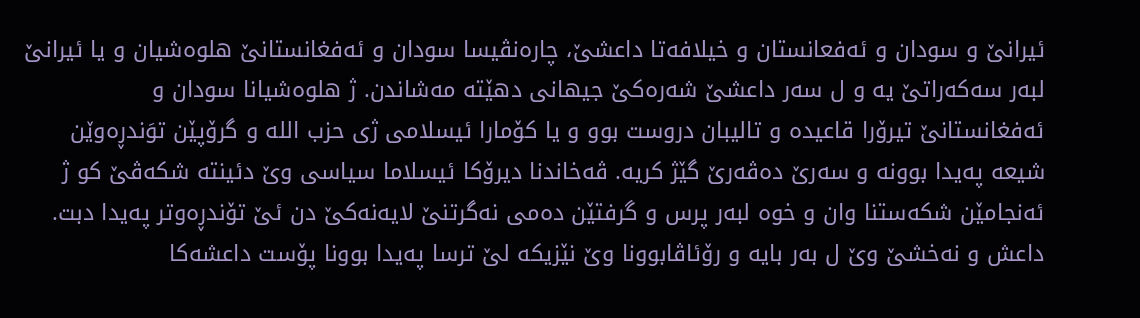ئیرانێ و سودان و ئه‌فعانستان و خیلافه‌تا داعشێ، چاره‌نڤیسا سودان و ئه‌فغانستانێ هلوه‌شیان و یا ئیرانێ لبه‌ر سه‌كه‌راتێ یه‌ و ل سه‌ر داعشێ شه‌ره‌كێ جیهانی دهێته‌ مه‌شاندن. ژ هلوه‌شیانا سودان و ئه‌فغانستانێ تیرۆرا قاعیده‌ و تالیبان دروست بوو و یا كۆمارا ئیسلامی ژی حزب الله‌ و گرۆپێن توَندڕه‌وێن شیعه‌ په‌یدا بوونه‌ و سه‌رێ ده‌ڤه‌رێ گێژ كریه‌. ڤه‌خاندنا دیرۆكا ئیسلاما سیاسی وێ دئینته‌ شكه‌ڤێ كو ژ ئه‌نجامێن شكه‌ستنا وان و خوه‌ لبه‌ر پرس و گرفتێن ده‌می نه‌گرتنێ لایه‌نه‌كێ دن ئێ تۆندڕه‌وتر په‌یدا دبت. داعش و نه‌خشێ وێ ل به‌ر بایه‌ و رۆئاڤابوونا وێ نێزیكه‌ لێ ترسا په‌یدا بوونا پۆست داعشه‌كا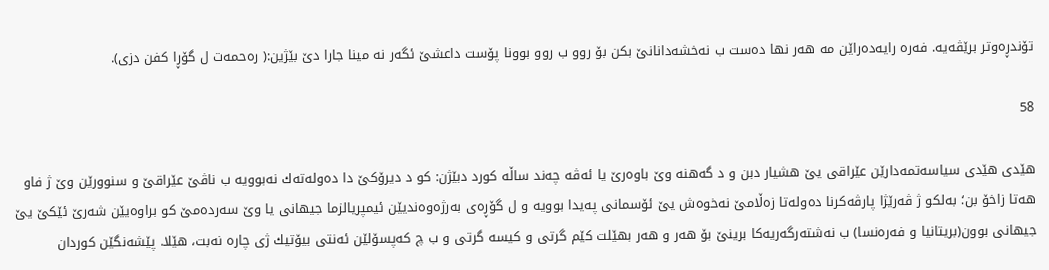تۆندڕه‌وتر برێڤه‌یه‌. فه‌ره‌ رایه‌ده‌راێن مه‌ هه‌ر نها ده‌ست ب نه‌خشه‌دانانێ بكن بۆ روو ب روو بوونا پۆست داعشێ ئگه‌ر نه‌ مینا جارا دێ بێژین:( ره‌حمه‌ت ل گۆڕا كفن دزی).

58

هێدی هێدی سیاسه‌تمه‌دارێن عێراقی یێ هشیار دبن و د گه‌هنه‌ وێ باوه‌رێ یا ئه‌ڤه‌ چه‌ند ساڵه‌ كورد دبێژن: كو د دیرۆكێ دا ده‌وله‌ته‌ك نه‌بوویه‌ ب ناڤێ عێراقێ و سنوورێن وێ ژ فاو هه‌تا زاخۆ بن؛ به‌لكو ژ ڤه‌رێژا پارڤه‌كرنا ده‌وله‌تا زه‌ڵامێ نه‌خوه‌ش یێ ئۆسمانی په‌یدا بوویه‌ و ل گۆڕه‌ی به‌رژه‌وه‌ندیێن ئیمپریالزما جیهانی یا وێ سه‌رده‌مێ كو براوه‌یێن شه‌رێ ئێكێ یێ جیهانی بوون(بریتانیا و فه‌ره‌نسا) ب نه‌شته‌رگه‌ریه‌كا برینێ بۆ هه‌ر و هه‌ر بهێلت كێم گرتی و كیسه‌ گرتی و ب چ كه‌پسۆلێن ئه‌نتی بیۆتیك ژی چاره‌ نه‌بت، هێلا. پێشه‌نگێن كوردان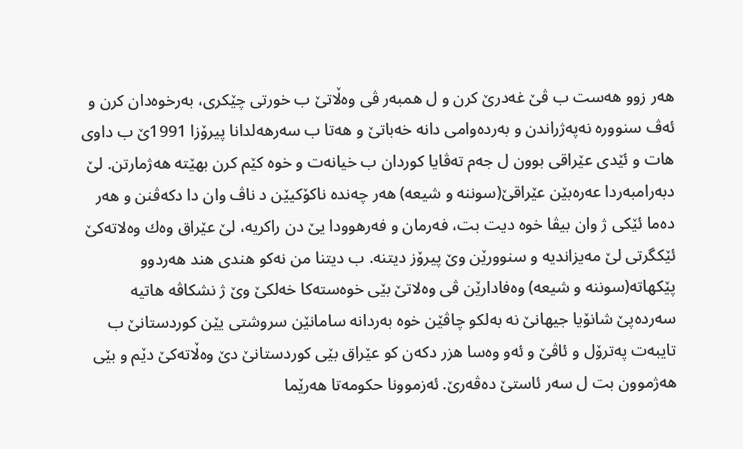هه‌ر زوو هه‌ست ب ڤێ غه‌درێ كرن و ل همبه‌ر ڤی وه‌ڵاتێ ب خورتی چێكری، به‌رخوه‌دان كرن و ئه‌ڤ سنووره‌ نه‌په‌ژراندن و به‌رده‌وامی دانه‌ خه‌باتێ و هه‌تا ب سه‌رهه‌لدانا پیرۆزا 1991ێ ب داوی هات و ئێدی عێراقی بوون ل جه‌م ته‌ڤایا كوردان ب خیانه‌ت و خوه‌ كێم كرن بهێته‌ هه‌ژمارتن. لێ دبه‌رامبه‌ردا عه‌ره‌بێن عێراقێ(سوننه‌ و شیعه‌) هه‌ر چه‌نده‌ ناكۆكیێن د ناڤ وان دا دكه‌ڤنن و هه‌ر ده‌ما ئێكی ژ وان بیڤا خوه‌ دیت بت، فه‌رمان و فه‌رهوودا یێ دن راكریه‌، لێ عێراق وه‌ك وه‌لاته‌كێ ئێكگرتی لێ مه‌یزاندیه‌ و سنوورێن وێ پیرۆز دیتنه‌. ب دیتنا من نه‌كو هندی هند هه‌ردوو پێكهاته‌(سوننه‌ و شیعه‌) وه‌فادارێن ڤی وه‌لاتێ بێی خوه‌سته‌كا خه‌لكێ وێ ژ نشكاڤه‌ هاتیه‌ سه‌رده‌پێ شانۆیا جیهانێ نه‌ به‌لكو چاڤێن خوه‌ به‌ردانه‌ سامانێن سروشتی یێن كوردستانێ ب تایبه‌ت په‌ترۆل و ئاڤێ و ئه‌و وه‌سا هزر دكه‌ن كو عێراق بێی كوردستانێ دێ وه‌ڵاته‌كێ دێم و بێی هه‌ژموون بت ل سه‌ر ئاستێ ده‌ڤه‌رێ. ئه‌زموونا حكومه‌تا هه‌رێما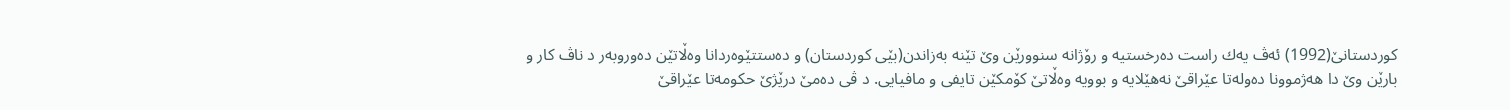كوردستانێ(1992) ئه‌ڤ یه‌ك راست ده‌رخستیه‌ و رۆژانه‌ سنوورێن وێ تێنه‌ به‌زاندن(بێی كوردستان) و ده‌ستتێوه‌ردانا وه‌ڵاتێن ده‌وروبه‌ر د ناڤ كار و بارێن وێ دا هه‌ژموونا ده‌وله‌تا عێراقێ نه‌هێلایه‌ و بوویه‌ وه‌ڵاتێ كۆمكێن تایفی و مافیایی. د ڤی ده‌مێ درێژێ حكومه‌تا عێراقێ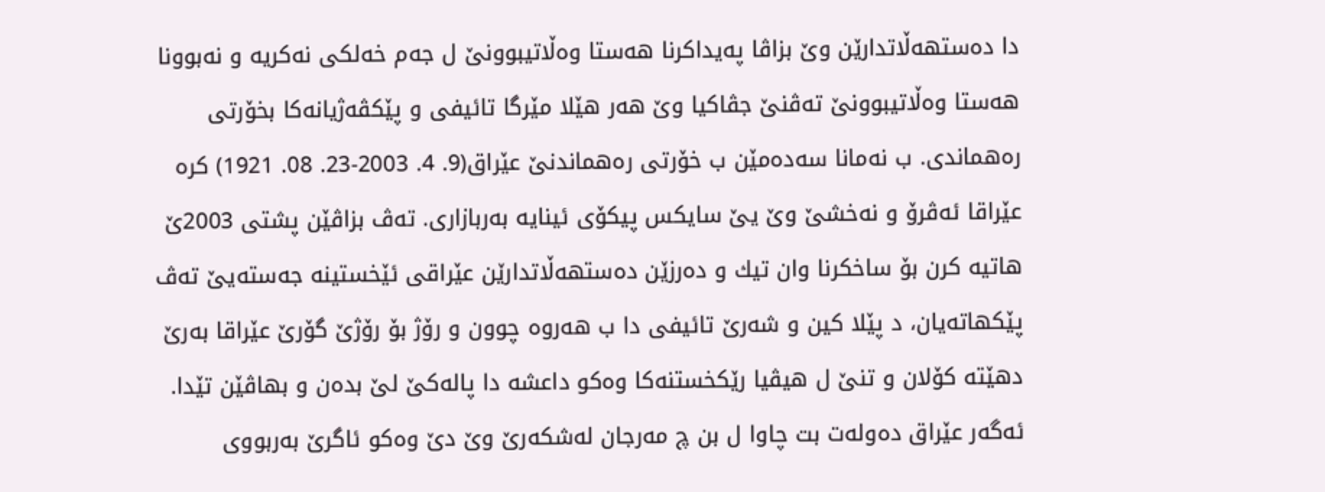دا ده‌ستهه‌ڵاتدارێن وێ بزاڤا په‌یداكرنا هه‌ستا وه‌ڵاتیبوونێ ل جه‌م خه‌لكی نه‌كریه‌ و نه‌بوونا هه‌ستا وه‌ڵاتیبوونێ ته‌ڤنێ جڤاكیا وێ هه‌ر هێلا مێرگا تائیفی و پێكڤه‌ژیانه‌كا بخۆرتی ره‌هماندی. ب نه‌مانا سه‌ده‌مێن ب خۆرتی ره‌هماندنێ عێراق(9. 4. 2003-23. 08. 1921) كره‌ عێراقا ئه‌ڤرۆ و نه‌خشێ وێ یێ سایكس پیكۆی ئینایه‌ به‌ربازاری. ته‌ڤ بزاڤێن پشتی 2003ێ هاتیه‌ كرن بۆ ساخكرنا وان تیك و ده‌رزێن ده‌ستهه‌ڵاتدارێن عێراقی ئێخستینه‌ جه‌سته‌یێ ته‌ڤ پێكهاته‌یان، د پێلا كین و شه‌رێ تائیفی دا ب هه‌روه‌ چوون و رۆژ بۆ رۆژێ گۆرێ عێراقا به‌رێ دهێته‌ كۆلان و تنێ ل هیڤیا رێكخستنه‌كا وه‌كو داعشه‌ دا پاله‌كێ لێ بده‌ن و بهاڤێن تێدا. ئه‌گه‌ر عێراق ده‌وله‌ت بت چاوا ل بن چ مه‌رجان له‌شكه‌رێ وێ دێ وه‌كو ئاگرێ به‌ربووی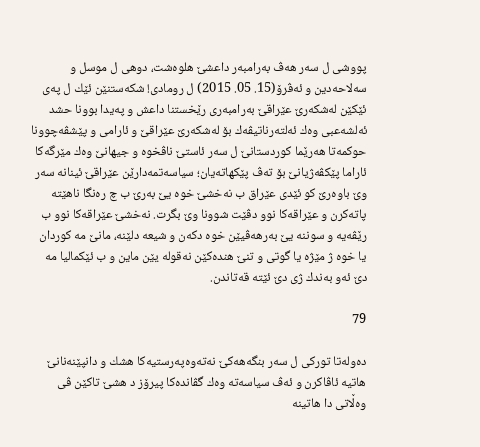پووشی ل سه‌ر هه‌ڤ به‌رامبه‌ر داعشێ هلوه‌شت، دوهی ل موسل و سه‌لاحه‌دین و ئه‌ڤرۆ(15. 05. 2015) ل رومادی! شكه‌ستنێن ئێك ل په‌ی ئێكێن له‌شكه‌رێ عێراقێ به‌رامبه‌ری رێخستنا داعش و په‌یدا بوونا حشد ئه‌لشه‌عبی وه‌ك ئه‌لته‌رناتیڤه‌ك بۆ له‌شكه‌رێ عێراقێ و ئارامی و پێشڤه‌چوونا حوكمه‌تا هه‌رێما كوردستانێ ل سه‌ر ئاستێ ناڤخوه‌ و جیهانێ وه‌ك مێرگه‌كا ئاراما پێكڤه‌ژیانێ بۆ ته‌ڤ پێكهاته‌یان؛ سیاسه‌تمه‌دارێن عێراقێ ئینانه‌ سه‌ر وێ باوه‌رێ كو ئێدی عێراق ب نه‌خشێ خوه‌ یێ به‌رێ ب چ ره‌نگا ناهێته‌ پاته‌كرن و عێراقه‌كا نوو دڤێت شوونا وێ بگرت. نه‌خشێ عێراقه‌كا نوو ب رێڤه‌یه‌ و سوننه‌ یێ به‌رهه‌ڤیێن خوه‌ دكه‌ن و شیعه‌ دلێنه‌، مانێ مه‌ كوردان یا خوه‌ ژ مێژه‌ یا گوتی و تنێ هنده‌كێن نه‌قوله‌ یێن ماین و ب ئێكمالیا مه‌ دێ ئه‌و به‌ندك ژی دێ ئێته‌ قه‌تاندن.

79

ده‌وله‌تا توركی ل سه‌ر بنگه‌هه‌كێ نه‌ته‌وه‌په‌رستیه‌كا هشك و دانپێنه‌نانێ هاتیه‌ ئاڤاكرن و ئه‌ڤ سیاسه‌ته‌ وه‌ك گڤانده‌كا پیرۆز د هشێ تاكێن ڤی وه‌ڵاتی دا هاتینه‌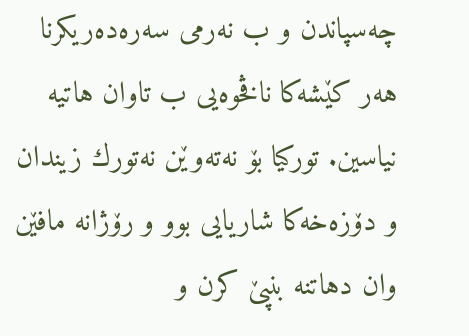چه‌سپاندن و ب نه‌رمی سه‌ره‌ده‌ریكرنا هه‌ر كێشه‌كا ناڤخوه‌یی ب تاوان هاتیه‌ نیاسین. توركیا بۆ نه‌ته‌وێن نه‌تورك زیندان و دۆزه‌خه‌كا شاریایی بوو و رۆژانه‌ مافێن وان دهاتنه‌ بنپێ كرن و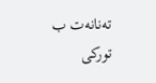ته‌نانه‌ت ب توركی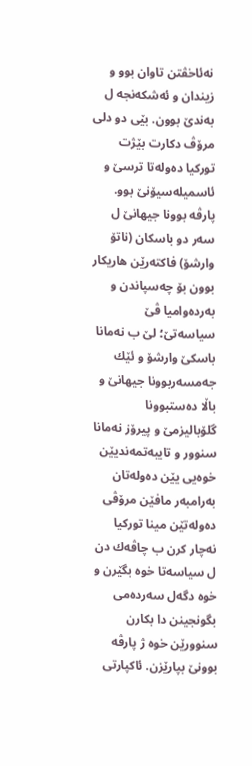نه‌ئاخڤتن تاوان بوو و زیندان و ئه‌شكه‌نجه‌ ل به‌ندێ بوون. بێی دو دلی مرۆڤ دكارت بێژت توركیا ده‌وله‌تا ترسێ و ئاسمیله‌سیۆنێ بوو. پارڤه‌ بوونا جیهانێ ل سه‌ر دو باسكان (ناتۆ وارشۆ) فاكته‌رێن هاریكار بوون بۆ چه‌سپاندن و به‌رده‌وامیا ڤێ سیاسه‌تێ؛ لێ ب نه‌مانا باسكێ وارشۆ و ئێك جه‌مسه‌ربوونا جیهانێ و باڵا ده‌ستبوونا گلۆبالیزمێ و پیرۆز نه‌مانا سنوور و تایبه‌تمه‌ندیێن خوه‌یی یێن ده‌وله‌تان به‌رامبه‌ر مافێن مرۆڤی ده‌وله‌تێن مینا توركیا نه‌چار كرن ب چاڤه‌ك دن ل سیاسه‌تا خوه‌ بگێرن و خوه‌ دگه‌ل سه‌رده‌می بگونجینن دا بكارن سنوورێن خوه‌ ژ پارڤه‌ بوونێ بپارێزن. ئاكپارتی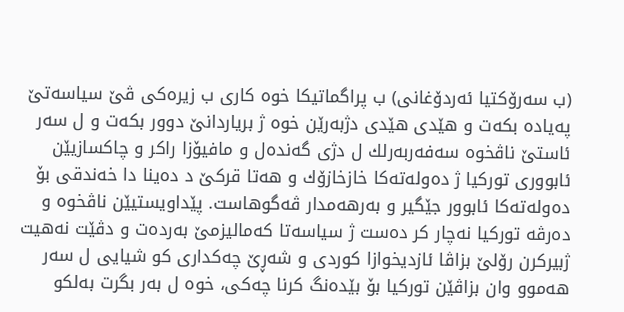(ب سه‌رۆكتیا ئه‌ردۆغانی) ب پراگماتیكا خوه‌ كاری ب زیره‌كی ڤێ سیاسه‌تێ په‌یاده‌ بكه‌ت و هێدی هێدی دژبه‌رێن خوه‌ ژ بریاردانێ دوور بكه‌ت و ل سه‌ر ئاستێ ناڤخوه‌ سه‌فه‌ربه‌رلك ل دژی گه‌نده‌ل و مافیۆزا راكر و چاكسازیێن ئابووری توركیا ژ ده‌وله‌ته‌كا خازخازۆك و هه‌تا قركێ د ده‌ینا دا خه‌ندقی بۆ ده‌وله‌ته‌كا ئابوور جێگیر و به‌رهه‌مدار ڤه‌گوهاست. پێداویستیێن ناڤخوه‌ و ده‌رڤه‌ توركیا نه‌چار كر ده‌ست ژ سیاسه‌تا كه‌مالیزمێ به‌رده‌ت و دڤێت نه‌هیت ژبیركرن رۆلێ بزاڤا ئازدیخوازا كوردی و شه‌ڕێ چه‌كداری كو شیایی ل سه‌ر هه‌موو وان بزاڤێن توركیا بۆ بێده‌نگ كرنا چه‌كی، خوه‌ ل به‌ر بگرت به‌لكو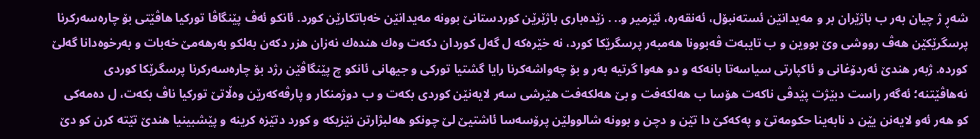شه‌ڕ ژ چیان به‌ر ب باژێران بر و مه‌یدانێن ئسته‌نبۆل، ئه‌نقه‌ره‌، ئێزمیر و.. . زێده‌باری باژێرێن كوردستانێ بوونه‌ مه‌یدانێن خه‌باتكارێن كورد. ئانكو ئه‌ڤ پێنگاڤا توركیا هاڤێتی بۆ چاره‌سه‌ركرنا پرسگرێكێن هه‌ڤ رووشی وێ بووین و ب تایبه‌ت ڤه‌بوونا هه‌مبه‌ر پرسگرێكا كورد، نه‌ خێره‌كه‌ ل گه‌ل كوردان دكه‌ت وه‌ك هنده‌ك نه‌زان هزر دكه‌ن به‌لكو به‌رهه‌مێ خه‌بات و به‌رخوه‌دانا گه‌لێ كورده‌. ژبه‌ر هندێ ئه‌ردۆغانی و ئاكپارتی سیاسه‌تا بانه‌كه‌ و دو هه‌وا گرتیه‌ به‌ر و بۆ چه‌واشه‌كرنا رایا گشتیا توركی و جیهانی ئانكو چ پێنگاڤێن رژد بۆ چاره‌سه‌ركرنا پرسگرێكا كوردی نه‌هاڤێتنه‌؛ ئه‌گه‌ر راست دبێژت پێدڤی ناكه‌ت هۆسا ب هه‌لكه‌فت و بێ هه‌لكه‌فت هێرشی سه‌ر لایه‌نێن كوردی بكه‌ت و ب دوژمنكار و پارڤه‌كه‌رێن وه‌ڵاتێ توركیا ناڤ بكه‌ت، ل ده‌مه‌كی كو هه‌ر ئه‌و لایه‌نن یێن د نابه‌ینا حكومه‌تێ و په‌كه‌كێ دا تێن و دچن و بوونه‌ شالوولێن پرۆسه‌سا ئاشتیێ لێ چونكو هه‌لبژارتن نێزیكه‌ و كورد دتێزه‌ كرینه‌ و پێشبینیا هندێ تێته‌ كرن كو دێ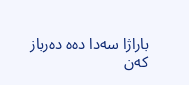باراژا سه‌دا ده‌ه ده‌رباز كه‌ن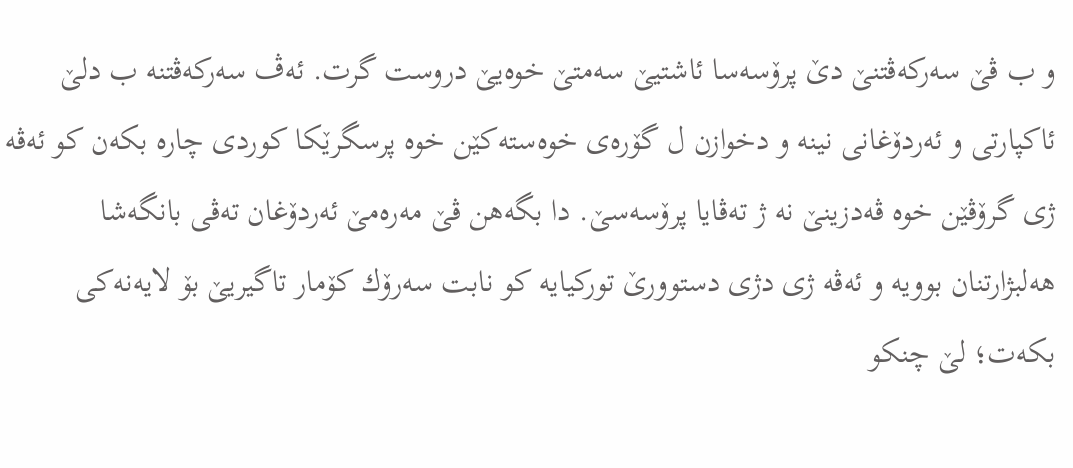و ب ڤێ سه‌ركه‌ڤتنێ دێ پرۆسه‌سا ئاشتیێ سه‌متێ خوه‌یێ دروست گرت. ئه‌ڤ سه‌ركه‌ڤتنه‌ ب دلێ ئاكپارتی و ئه‌ردۆغانی نینه‌ و دخوازن ل گۆره‌ی خوه‌سته‌كێن خوه‌ پرسگرێكا كوردی چاره‌ بكه‌ن كو ئه‌ڤه‌ ژی گرۆڤێن خوه‌ ڤه‌دزینێ نه‌ ژ ته‌ڤایا پرۆسه‌سێ. دا بگه‌هن ڤێ مه‌ره‌مێ ئه‌ردۆغان ته‌ڤی بانگه‌شا هه‌لبژارتنان بوویه‌ و ئه‌ڤه‌ ژی دژی دستوورێ توركیایه‌ كو نابت سه‌رۆك كۆمار تاگیریێ بۆ لایه‌نه‌كی بكه‌ت؛ لێ چنكو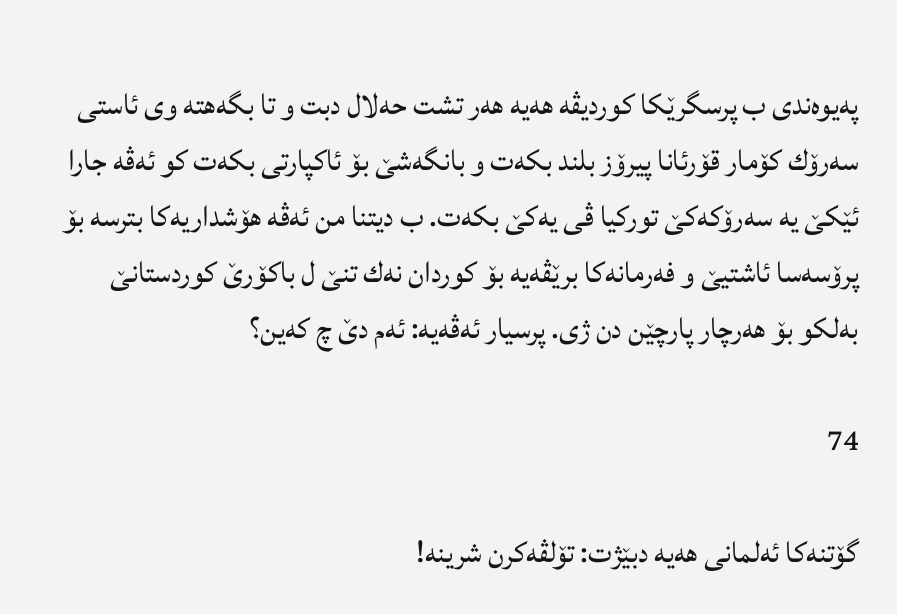په‌یوه‌ندی ب پرسگرێكا كوردیڤه‌ هه‌یه‌ هه‌ر تشت حه‌لال دبت و تا بگه‌هته‌ وی ئاستی سه‌رۆك كۆمار قۆرئانا پیرۆز بلند بكه‌ت و بانگه‌شێ بۆ ئاكپارتی بكه‌ت كو ئه‌ڤه‌ جارا ئێكێ یه‌ سه‌رۆكه‌كێ توركیا ڤی یه‌كێ بكه‌ت. ب دیتنا من ئه‌ڤه‌ هۆشداریه‌كا بترسه‌ بۆ پرۆسه‌سا ئاشتیێ و فه‌رمانه‌كا برێڤه‌یه‌ بۆ كوردان نه‌ك تنێ ل باكۆرێ كوردستانێ به‌لكو بۆ هه‌رچار پارچێن دن ژی. پرسیار ئه‌ڤه‌یه‌: ئه‌م دێ چ كه‌ین؟

74

گۆتنه‌كا ئه‌لمانی هه‌یه‌ دبێژت: تۆلڤه‌كرن شرینه‌!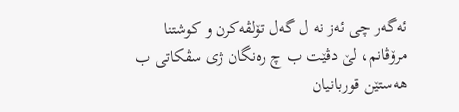ئه‌گه‌ر چی ئه‌ز نه‌ ل گه‌ل تۆلڤه‌كرن و كوشتنا مرۆڤانم، لێ دڤێت ب چ ره‌نگان ژی سڤكاتی ب هه‌ستێن قوربانیان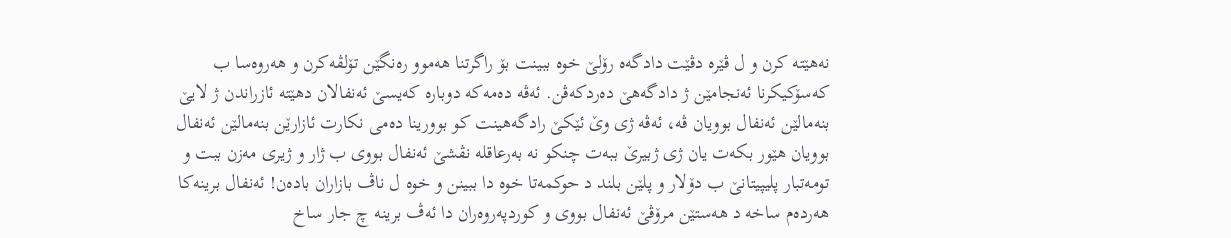نه‌هێته‌ كرن و ل ڤێره‌ دڤێت دادگه‌ه رۆلێ خوه‌ ببینت بۆ راگرتنا هه‌موو ره‌نگێن تۆلڤه‌كرن و هه‌روه‌سا ب كه‌سۆكیكرنا ئه‌نجامێن ژ دادگه‌هێ ده‌ردكه‌ڤن. ئه‌ڤه‌ ده‌مه‌كه‌ دوباره‌ كه‌یسێ ئه‌نفالان دهێته‌ ئازراندن ژ لایێ بنه‌مالێن ئه‌نفال بوویان ڤه‌، ئه‌ڤه‌ ژی وێ ئێكێ رادگه‌هینت كو بوورینا ده‌می نكارت ئازارێن بنه‌مالێن ئه‌نفال بوویان هێور بكه‌ت یان ژی ژبیرێ ببه‌ت چنكو نه‌ به‌رعاقله‌ نڤشێ ئه‌نفال بووی ب ژار و ژیری مه‌زن ببت و تومه‌تبار پلیپیتانێ ب دۆلار و پلێن بلند د حوكمه‌تا خوه‌ دا ببینن و خوه‌ ل ناڤ بازاران باده‌ن! ئه‌نفال برینه‌كا هه‌رده‌م ساخه‌ د هه‌ستێن مرۆڤێ ئه‌نفال بووی و كوردپه‌روه‌ران دا ئه‌ڤ برینه‌ چ جار ساخ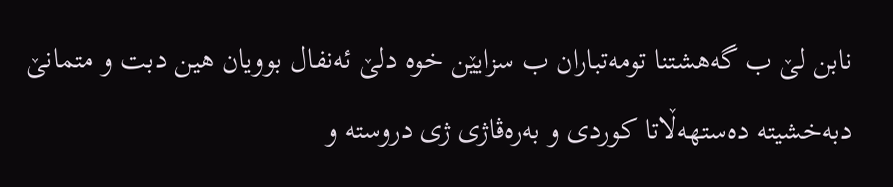نابن لێ ب گه‌هشتنا تومه‌تباران ب سزایێن خوه‌ دلێ ئه‌نفال بوویان هین دبت و متمانێ دبه‌خشیته‌ ده‌ستهه‌ڵاتا كوردی و به‌ره‌ڤاژی ژی دروسته‌ و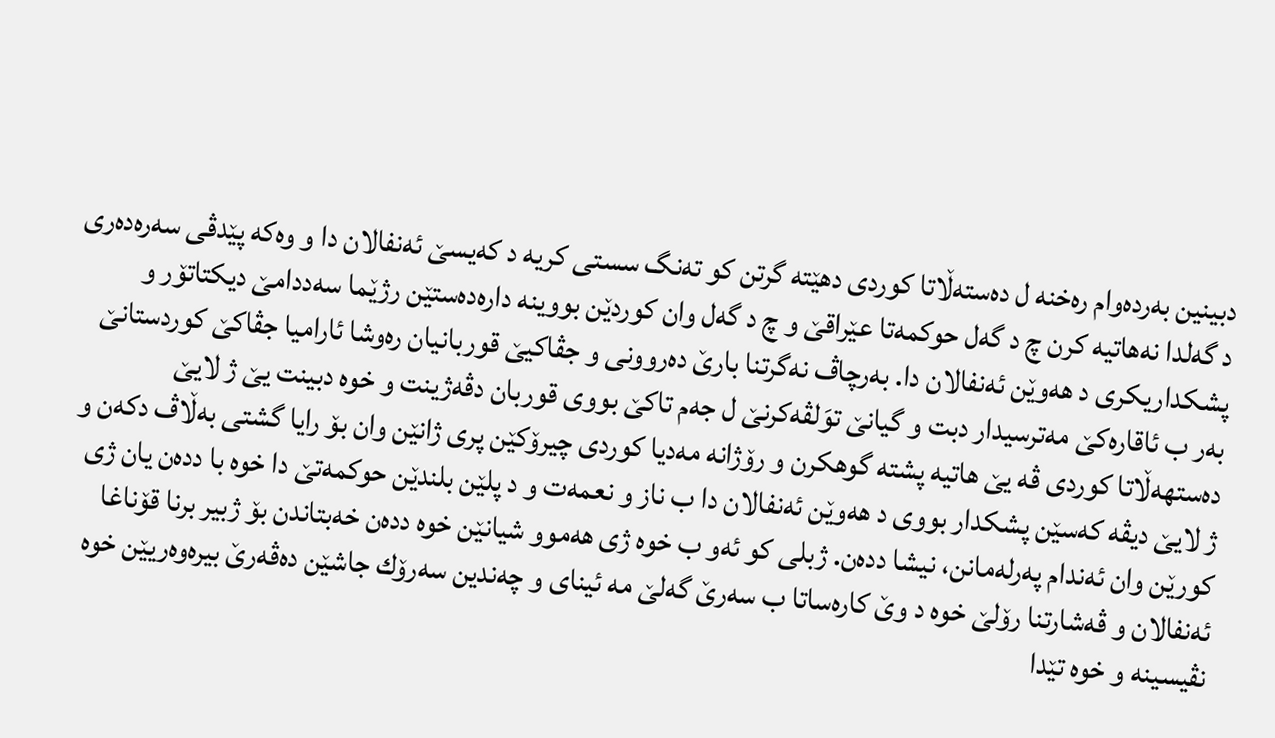دبینین به‌رده‌وام ره‌خنه‌ ل ده‌سته‌ڵاتا كوردی دهێته‌ گرتن كو ته‌نگ سستی كریه‌ د كه‌یسێ ئه‌نفالان دا و وه‌كه‌ پێدڤی سه‌ره‌ده‌ری د گه‌لدا نه‌هاتیه‌ كرن چ د گه‌ل حوكمه‌تا عێراقێ و چ د گه‌ل وان كوردێن بووینه‌ داره‌ده‌ستێن رژێما سه‌ددامێ دیكتاتۆر و پشكداریكری د هه‌وێن ئه‌نفالان دا. به‌رچاڤ نه‌گرتنا بارێ ده‌روونی و جڤاكیێ قوربانیان ره‌وشا ئارامیا جڤاكێ كوردستانێ به‌ر ب ئاقاره‌كێ مه‌ترسیدار دبت و گیانێ توَلڤه‌كرنێ ل جه‌م تاكێ بووی قوربان دڤه‌ژینت و خوه‌ دبینت یێ ژ لایێ ده‌ستهه‌ڵاتا كوردی ڤه‌ یێ هاتیه‌ پشته‌ گوهكرن و رۆژانه‌ مه‌دیا كوردی چیرۆكێن پری ژانێن وان بۆ رایا گشتی به‌ڵاڤ دكه‌ن و ژ لایێ دیڤه‌ كه‌سێن پشكدار بووی د هه‌وێن ئه‌نفالان دا ب ناز و نعمه‌ت و د پلێن بلندێن حوكمه‌تێ دا خوه‌ با دده‌ن یان ژی كورێن وان ئه‌ندام په‌رله‌مانن، نیشا دده‌ن. ژبلی كو ئه‌و ب خوه‌ ژی هه‌موو شیانێن خوه‌ دده‌ن خه‌بتاندن بۆ ژبیر برنا قۆناغا ئه‌نفالان و ڤه‌شارتنا رۆلێ خوه‌ د وێ كاره‌ساتا ب سه‌رێ گه‌لێ مه‌ ئینای و چه‌ندین سه‌رۆك جاشێن ده‌ڤه‌رێ بیره‌وه‌ریێن خوه‌ نڤیسینه‌ و خوه‌ تێدا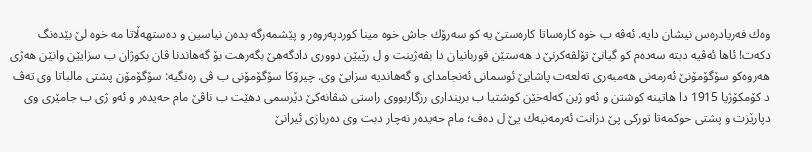وه‌ك فه‌ریادره‌س نیشان دایه‌. ئه‌ڤه‌ ب خوه‌ كاره‌ساتا كاره‌ستێ یه‌ كو سه‌رۆك جاش خوه‌ مینا كوردپه‌روه‌ر و پێشمه‌رگه‌ بده‌ن نیاسین و ده‌ستهه‌ڵاتا مه‌ خوه‌ لێ بێده‌نگ دكه‌ت! ئاها ئه‌ڤیه‌ دبته‌ سه‌ده‌م كو گیانێ تۆلڤه‌كرنێ د هه‌ستێن قوربانیان دا بڤه‌ژینت و ل رێیێن دووری دادگه‌هێ بگه‌رهت بۆ گه‌هاندنا ڤان بكوژان ب سزایێن وانێن هه‌ژی هه‌روه‌كو سۆگۆمۆنێ ئه‌رمه‌نی هه‌مبه‌ری ته‌لعه‌ت پاشایێ ئوسمانی ئه‌نجامدای و گه‌هاندیه‌ سزایێ وی. چیرۆكا سۆگۆمۆنی ب ڤی ره‌نگیه‌: سۆگۆمۆن پشتی مالباتا وی ته‌ڤ د كۆمكۆژیا 1915 دا هاتینه‌ كوشتن و ئه‌و ژبن كه‌له‌خێن كوشتیا ب برینداری رزگاربووی راستی شڤانه‌كێ دێرسمی دهێت ب ناڤێ مام حه‌یده‌ر و ئه‌و ژی ب جامێری وی دپارێزت و پشتی حوكمه‌تا توركی پێ دزانت ئه‌رمه‌نیه‌ك یێ ل ده‌ف؛ مام حه‌یده‌ر نه‌چار دبت وی ده‌ربازی ئیرانێ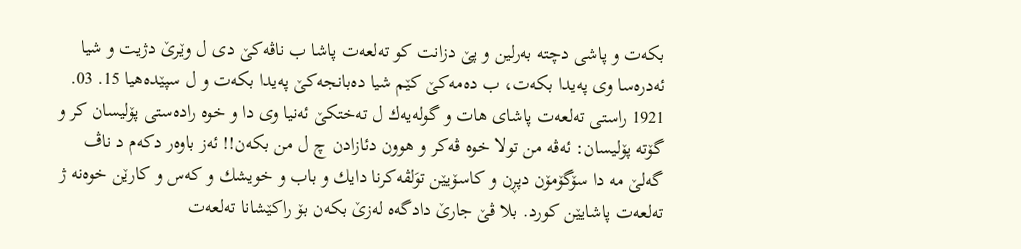بكه‌ت و پاشی دچته‌ به‌رلین و پێ دزانت كو ته‌لعه‌ت پاشا ب ناڤه‌كێ دی ل وێرێ دژیت و شیا ئه‌دره‌سا وی په‌یدا بكه‌ت، ب ده‌مه‌كێ كێم شیا ده‌بانجه‌كێ په‌یدا بكه‌ت و ل سپێده‌هیا 15. 03. 1921 راستی ته‌لعه‌ت پاشای هات و گوله‌یه‌ك ل ته‌ختكێ ئه‌نیا وی دا و خوه‌ راده‌ستی پۆلیسان كر و گۆته‌ پۆلیسان: ئه‌ڤه‌ من تولا خوه‌ ڤه‌كر و هوون دئازادن چ ل من بكه‌ن!! ئه‌ز باوه‌ر دكه‌م د ناڤ گه‌لێ مه‌ دا سۆگۆمۆن دپڕن و كاسۆیێن توَلڤه‌كرنا دایك و باب و خویشك و كه‌س و كارێن خوه‌نه‌ ژ ته‌لعه‌ت پاشایێن كورد. بلا ڤێ جارێ دادگه‌ه له‌زێ بكه‌ن بۆ راكێشانا ته‌لعه‌ت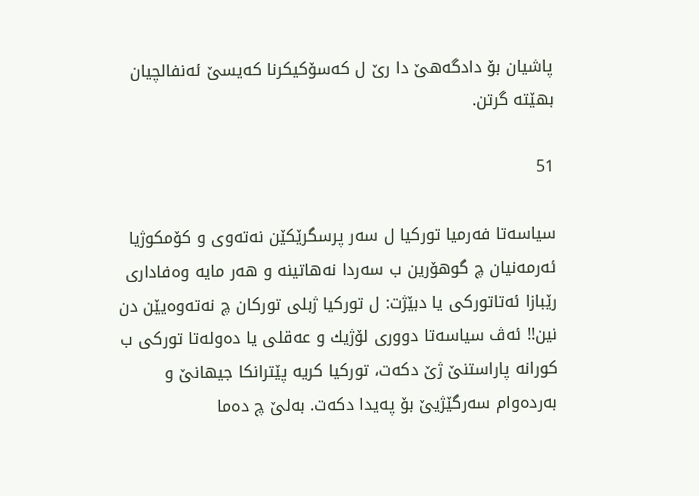پاشیان بۆ دادگه‌هێ دا رێ ل كه‌سۆكیكرنا كه‌یسێ ئه‌نفالچیان بهێته‌ گرتن.

51

سیاسه‌تا فه‌رمیا توركیا ل سه‌ر پرسگرێكێن نه‌ته‌وی و كۆمكوژیا ئه‌رمه‌نیان چ گوهۆرین ب سه‌ردا نه‌هاتینه‌ و هه‌ر مایه‌ وه‌فاداری رێبازا ئه‌تاتوركی یا دبێژت: ل توركیا ژبلی توركان چ نه‌ته‌وه‌یێن دن نین!! ئه‌ڤ سیاسه‌تا دووری لۆژیك و عه‌قلی یا ده‌وله‌تا توركی ب كورانه‌ پاراستنێ ژێ دكه‌ت، توركیا كریه‌ پێترانكا جیهانێ و به‌رده‌وام سه‌رگێژیێ بۆ په‌یدا دكه‌ت. به‌لێ چ ده‌ما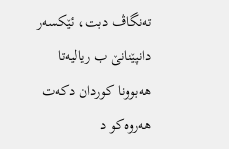ته‌نگاڤ دبت، ئێكسه‌ر دانپێنانێ ب ریالیه‌تا هه‌بوونا كوردان دكه‌ت هه‌روه‌كو د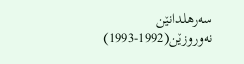سه‌رهلدانێن نه‌وروزێن(1992-1993)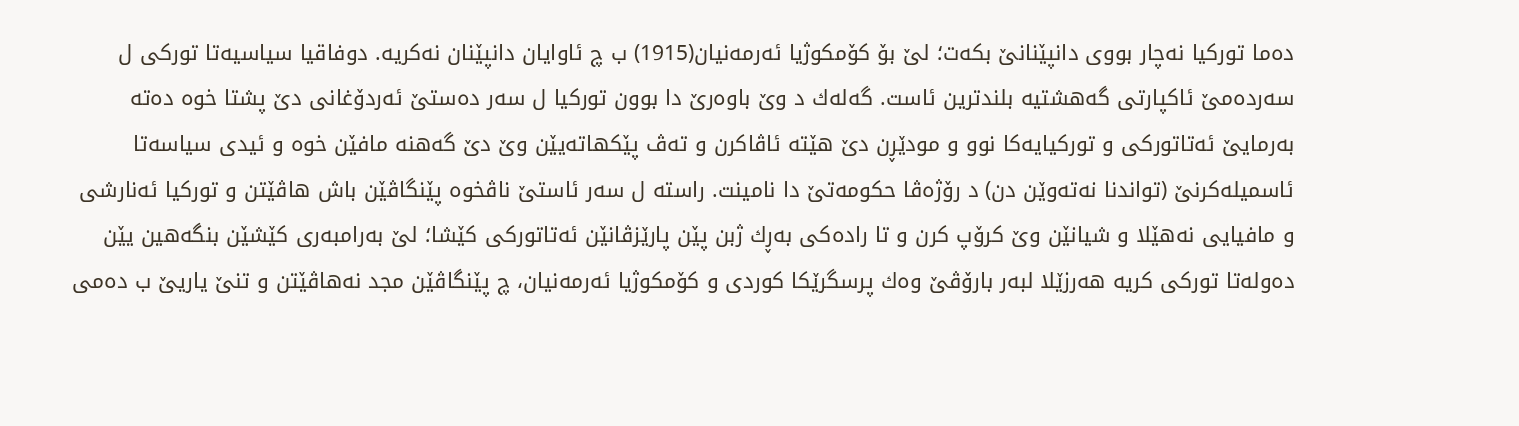ده‌ما توركیا نه‌چار بووی دانپێنانێ بكه‌ت؛ لێ بۆ كۆمكوژیا ئه‌رمه‌نیان(1915) ب چ ئاوایان دانپێنان نه‌كریه‌. دوفاقیا سیاسیه‌تا توركی ل سه‌رده‌مێ ئاكپارتی گه‌هشتیه‌ بلندترین ئاست. گه‌له‌ك د وێ باوه‌رێ دا بوون توركیا ل سه‌ر ده‌ستێ ئه‌ردۆغانی دێ پشتا خوه‌ ده‌ته‌ به‌رمایێ ئه‌تاتوركی و توركیایه‌كا نوو و مودێڕن دێ هێته‌ ئاڤاكرن و ته‌ڤ پێكهاته‌یێن وێ دێ گه‌هنه‌ مافێن خوه‌ و ئیدی سیاسه‌تا ئاسمیله‌كرنێ (تواندنا نه‌ته‌وێن دن) د رۆژه‌ڤا حكومه‌تێ دا نامینت. راسته‌ ل سه‌ر ئاستێ ناڤخوه‌ پێنگاڤێن باش هاڤێتن و توركیا ئه‌نارشی و مافیایی نه‌هێلا و شیانێن وێ كرۆپ كرن و تا راده‌كی به‌ڕك ژبن پێن پارێزڤانێن ئه‌تاتوركی كێشا؛ لێ به‌رامبه‌ری كێشێن بنگه‌هین یێن ده‌وله‌تا توركی كریه‌ هه‌رزێلا لبه‌ر بارۆڤێ وه‌ك پرسگرێكا كوردی و كۆمكوژیا ئه‌رمه‌نیان، چ پێنگاڤێن مجد نه‌هاڤێتن و تنێ یاریێ ب ده‌می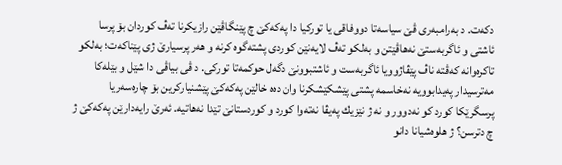دكه‌ت. د به‌رامبه‌ری ڤێ سیاسه‌تا دووفاقی یا توركیا دا په‌كه‌كێ چ پێنگاڤێن رازیكرنا ته‌ڤ كوردان بۆ پرسا ئاشتی و ئاگربه‌ستێ نه‌هاڤێتن و به‌لكو ته‌ڤ لایه‌نێن كوردی پشته‌گوه كرنه‌ و هه‌ر پرسیارێ ژی پێناكه‌ت؛ به‌لكو تاكره‌وانه‌ كه‌ڤته‌ ناڤ پێڤاژوویا ئاگربه‌ست و ئاشتبوونێ دگه‌ل حوكمه‌تا توركی. د ڤی بیاڤی دا شێل و بێله‌كا مه‌ترسیدار په‌یدابوویه‌ نه‌خاسمه‌ پشتی پێشكێشكرنا وان ده‌ه خالێن په‌كه‌كێ پێشنیاركرین بۆ چاره‌سه‌ریا پرسگرێكا كورد كو نه‌دوور و نه‌ ژ نێزیك په‌یڤا نه‌ته‌وا كورد و كوردستانێ تێدا نه‌هاتیه‌. ئه‌رێ رایه‌دارێن په‌كه‌كێ ژ چ دترسن؟ ژ هلوه‌شیانا دانو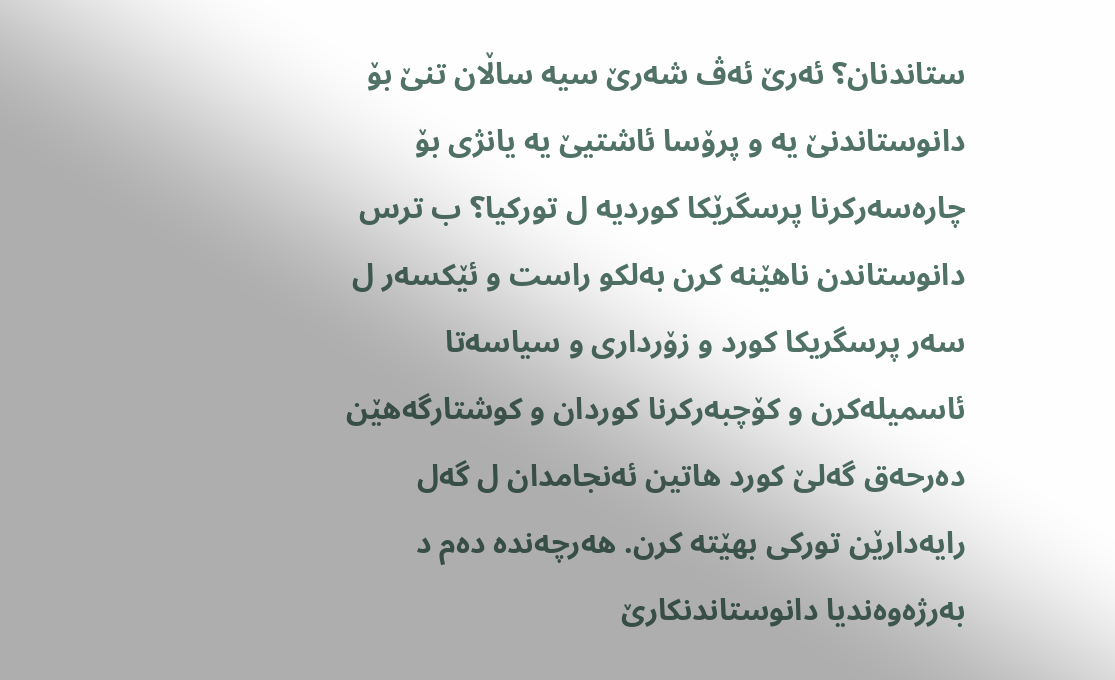ستاندنان؟ ئه‌رێ ئه‌ڤ شه‌رێ سیه ساڵان تنێ بۆ دانوستاندنێ یه‌ و پرۆسا ئاشتیێ یه‌ یانژی بۆ چاره‌سه‌ركرنا پرسگرێكا كوردیه‌ ل توركیا؟ ب ترس دانوستاندن ناهێنه‌ كرن به‌لكو راست و ئێكسه‌ر ل سه‌ر پرسگریكا كورد و زۆرداری و سیاسه‌تا ئاسمیله‌كرن و كۆچبه‌ركرنا كوردان و كوشتارگه‌هێن ده‌رحه‌ق گه‌لێ كورد هاتین ئه‌نجامدان ل گه‌ل رایه‌دارێن توركی بهێته‌ كرن. هه‌رچه‌نده‌ ده‌م د به‌رژه‌وه‌ندیا دانوستاندنكارێ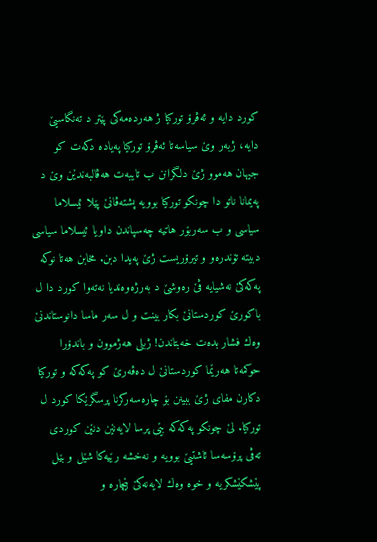كورد دایه‌ و ئه‌ڤرۆ توركیا ژ هه‌رده‌مه‌كی پێتر د ته‌نگاسیێ دایه‌، ژبه‌ر وێ سیاسه‌تا ئه‌ڤرۆ توركیا په‌یاده‌ دكه‌ت كو جیهان هه‌موو ژێ دلگرانن ب تایبه‌ت هه‌ڤالبه‌ندێن وێ د په‌یمانا ناتو دا چونكو توركیا بوویه‌ پشته‌ڤانێ پێلا ئیسلاما سیاسی و ب سه‌ربۆر هاتیه‌ چه‌سپاندن داویا ئیسلاما سیاسی دبیته‌ تۆندره‌و و تیرۆریست ژێ په‌یدا دبن. مخابن هه‌تا نوكه‌ په‌كه‌كێ نه‌شیایه‌ ڤێ ره‌وشێ د به‌رژه‌وه‌ندیا نه‌ته‌وا كورد دا ل باكورێ كوردستانێ بكار بینت و ل سه‌ر ماسا دانوستاندنێ وه‌ك فشار بده‌ت خه‌بتاندن! ژبلی هه‌ژموون و باندۆرا حوكمه‌تا هه‌رێما كوردستانێ ل ده‌ڤه‌رێ كو په‌كه‌كه‌ و توركیا دكارن مفای ژێ ببینن بۆ چاره‌سه‌ركرنا پرسگرێكا كورد ل توركیا. لێ چونكو په‌كه‌كه‌ بێی پرسا لایه‌نێن دنێن كوردی ته‌ڤی پرۆسه‌سا ئاشتیێ بوویه‌ و نه‌خشه‌ رێیه‌كا شێل و بێل پێشكێشكریه‌ و خوه‌ وه‌ك لایه‌نه‌كێ بێچاره‌ و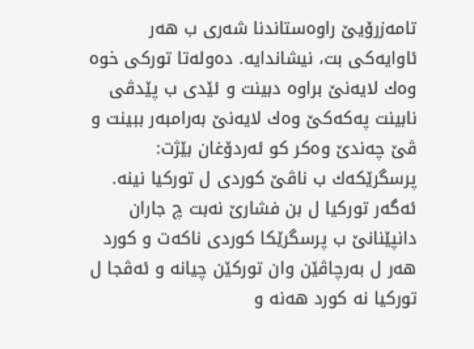تامه‌زرۆیێ راوه‌ستاندنا شه‌ری ب هه‌ر ئاوایه‌كی بت، نیشاندایه‌. ده‌وله‌تا توركی خوه‌ وه‌ك لایه‌نێ براوه‌ دبینت و ئێدی ب پێدڤی نابینت په‌كه‌كێ وه‌ك لایه‌نێ به‌رامبه‌ر ببینت و ڤێ چه‌ندێ وه‌كر كو ئه‌ردۆغان بێژت: پرسگرێكه‌ك ب ناڤێ كوردی ل توركیا نینه‌. ئه‌گه‌ر توركیا ل بن فشارێ نه‌بت چ جاران دانپێنانێ ب پرسگرێكا كوردی ناكه‌ت و كورد هه‌ر ل به‌رچاڤێن وان توركێن چیانه‌ و ئه‌ڤجا ل توركیا نه‌ كورد هه‌نه‌ و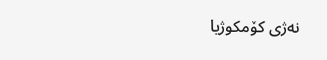نه‌ژی كۆمكوژیا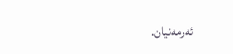ئه‌رمه‌نیان.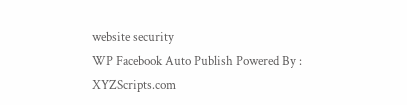website security
WP Facebook Auto Publish Powered By : XYZScripts.com